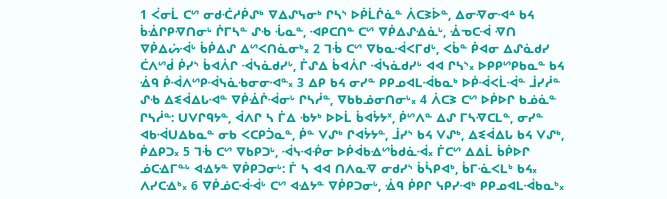1 ᐹᓂᒫ ᑕᔥ ᓂᑯᑣᓱᑮᔑᒃ ᐁᐃᔑᓭᓂᒃ ᒋᓴᔅ ᐅᑮᒫᒌᓈᓐ ᐲᑕᕒᐆᓐ, ᐃᓂᐌᓂᐗᐞ ᑲᔦ ᑳᐐᒋᑭᐌᑎᓂᒡ ᒌᒥᓴᓐ ᔑᑾ ᒞᓇᓐ, ᐗᑭᑕᑎᓐ ᑕᔥ ᐁᑮᐃᔑᐎᓈᒡ, ᐐᓀᑕᐙ ᐌᑎ ᐁᑮᐃᔖᐙᒡ ᑳᑮᐃᔑ ᐃᔥᐸᑎᓈᓂᒃ᙮ 2 ᒣᒀ ᑕᔥ ᐁᑲᓇᐙᐸᒥᑯᒡ, ᐸᑳᓐ ᑮᐊᓂ ᐃᔑᓈᑯᓯ ᑖᐱᔥᑰ ᑮᓯᔅ ᑳᐊᐲᒋ ᐙᓭᓈᑯᓯᒡ, ᒦᔑᐃ ᑳᐊᐲᒋ ᐙᓭᓈᑯᓯᒡ ᐊᐊ ᒋᓴᔅ᙮ ᐅᑭᑭᔥᑭᑲᓇᓐ ᑲᔦ ᐐᑫ ᑮᐙᐱᔥᑭᐙᓭᓈᑾᓂᓂᐗᓐ᙮ 3 ᐃᑭ ᑲᔦ ᓂᓯᓐ ᑭᑭᓄᐊᒪᐙᑲᓇᒃ ᐅᑮᐙᐸᒫᐙᓐ ᒨᓯᓲᓐ ᔑᑾ ᐃᓬᐋᐃᒐᐗᓐ ᐁᑮᐐᒌᐙᓂᒡ ᒋᓴᓲᓐ, ᐁᑲᑲᓅᓂᑎᓂᒡ᙮ 4 ᐲᑕᕒ ᑕᔥ ᐅᑮᐅᒋ ᑲᓅᓈᓐ ᒋᓴᓲᓐ: ᑌᐯᒋᑫᔭᓐ, ᐋᐱᒋ ᓴ ᒦᐃ ᑾᔭᒃ ᐅᐅᒫ ᑳᐊᔮᔭᕽ, ᑮᔥᐱᓐ ᐃᔑ ᒥᓴᐌᑕᒪᓐ, ᓂᓯᓐ ᐊᑲᐙᑌᐃᑲᓇᓐ ᓂᑲ ᐸᑕᑭᑑᓇᓐ, ᑮᓐ ᐯᔑᒃ ᒋᐊᔮᔭᓐ, ᒨᓯᔅ ᑲᔦ ᐯᔑᒃ, ᐃᓬᐋᐃᒐ ᑲᔦ ᐯᔑᒃ, ᑮᐃᑭᑐ᙮ 5 ᒣᒀ ᑕᔥ ᐁᑲᑭᑐᒡ, ᐙᓭᐗᑸᓂ ᐅᑮᐋᑲᐎᔥᑳᑯᓈᐙ᙮ ᒦᑕᔥ ᐃᐃᒫ ᑳᑮᐅᒋ ᓅᑕᐎᒥᓐᒡ ᐊᐎᔭᓐ ᐁᑮᑭᑐᓂᒡ: ᒦ ᓴ ᐊᐊ ᑎᐱᓇᐌ ᓂᑯᓯᔅ ᑳᓵᑭᐊᒃ, ᑳᒥᓍᐸᒪᒃ ᑲᔦ᙮ ᐱᓯᑕᐎᒃ᙮ 6 ᐁᑮᓅᑕᐙᐙᒡ ᑕᔥ ᐊᐎᔭᓐ ᐁᑮᑭᑐᓂᒡ, ᐐᑫ ᑮᑭᒋ ᓭᑭᓯᐗᒃ ᑭᑭᓄᐊᒪᐙᑲᓇᒃ᙮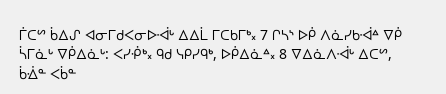ᒦᑕᔥ ᑳᐃᔑ ᐊᓂᒥᑯᐸᓂᐅᐙᒡ ᐃᐃᒫ ᒥᑕᑲᒥᒃ᙮ 7 ᒋᓴᔅ ᐅᑮ ᐱᓈᓯᑲᐙᐞ ᐁᑮ ᓵᒥᓈᒡ ᐁᑮᐃᓈᒡ: ᐸᓯᑸᒃ᙮ ᑫᑯ ᓭᑭᓯᑫᒃ, ᐅᑮᐃᓈᐞ᙮ 8 ᐁᐃᓈᐱᐙᒡ ᐃᑕᔥ, ᑳᐐᓐ ᐸᑳᓐ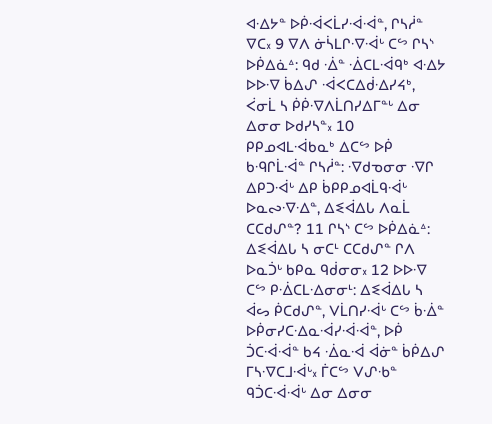ᐊᐎᔭᓐ ᐅᑮᐙᐸᒫᓯᐙᐙᓐ, ᒋᓴᓲᓐ ᐁᑕ᙮ 9 ᐁᐱ ᓃᓵᒪᒋᐌᐙᒡ ᑕᔥ ᒋᓴᔅ ᐅᑮᐃᓈᐞ: ᑫᑯ ᐐᓐ ᐐᑕᒪᐙᑫᒃ ᐊᐎᔭ ᐅᐅᐌ ᑳᐃᔑ ᐙᐸᑕᐃᑰᐎᓯᔦᒃ, ᐹᓂᒫ ᓴ ᑮᑮᐌᐱᒫᑎᓯᐃᒥᓐᒡ ᐃᓂ ᐃᓂᓂ ᐅᑯᓯᓴᓐ᙮ 10 ᑭᑭᓄᐊᒪᐙᑲᓇᒃ ᐃᑕᔥ ᐅᑮ ᑲᑴᒋᒫᐙᓐ ᒋᓴᓲᓐ: ᐌᑯᓀᓂᓂ ᐌᒋ ᐃᑭᑐᐙᒡ ᐃᑭ ᑳᑭᑭᓄᐊᒫᑫᐙᒡ ᐅᓇᔓᐌᐎᓐ, ᐃᓬᐋᐃᒐ ᐱᓇᒫ ᑕᑕᑯᔑᓐ? 11 ᒋᓴᔅ ᑕᔥ ᐅᑮᐃᓈᐞ: ᐃᓬᐋᐃᒐ ᓴ ᓂᑕᒻ ᑕᑕᑯᔑᓐ ᒋᐱ ᐅᓇᑑᒡ ᑲᑭᓇ ᑫᑰᓂᓂ᙮ 12 ᐅᐅᐌ ᑕᔥ ᑭᐐᑕᒪᐎᓂᓂᒻ: ᐃᓬᐋᐃᒐ ᓴ ᐋᔕ ᑮᑕᑯᔑᓐ, ᐯᒫᑎᓯᐙᒡ ᑕᔥ ᑳᐐᓐ ᐅᑮᓂᓯᑕᐎᓇᐙᓯᐙᐙᓐ, ᐅᑮ ᑑᑕᐙᐙᓐ ᑲᔦ ᐐᓇᐙ ᐋᓃᓐ ᑳᑮᐃᔑ ᒥᓴᐌᑕᒧᐙᒡ᙮ ᒦᑕᔥ ᐯᔑᑾᓐ ᑫᑑᑕᐙᐙᒡ ᐃᓂ ᐃᓂᓂ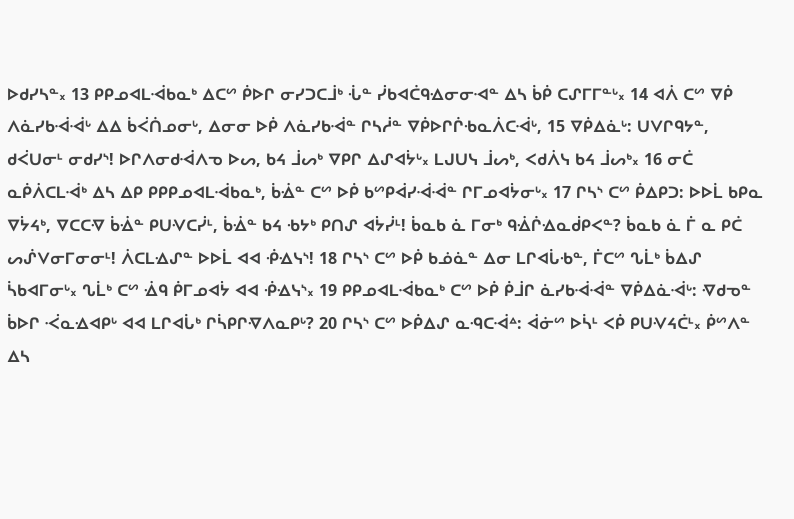ᐅᑯᓯᓴᓐ᙮ 13 ᑭᑭᓄᐊᒪᐙᑲᓇᒃ ᐃᑕᔥ ᑮᐅᒋ ᓂᓯᑐᑕᒨᒃ ᒞᓐ ᓰᑲᐊᑖᑫᐎᓂᓂᐗᓐ ᐃᓴ ᑳᑮ ᑕᔑᒥᒥᓐᒡ᙮ 14 ᐊᐲ ᑕᔥ ᐁᑮ ᐱᓈᓯᑲᐙᐙᒡ ᐃᐃ ᑳᐹᑏᓄᓂᒡ, ᐃᓂᓂ ᐅᑮ ᐱᓈᓯᑲᐙᓐ ᒋᓴᓲᓐ ᐁᑮᐅᒋᒌᑾᓇᐲᑕᐙᒡ, 15 ᐁᑮᐃᓈᒡ: ᑌᐯᒋᑫᔭᓐ, ᑯᐹᑌᓂᒻ ᓂᑯᓯᔅ! ᐅᒋᐱᓂᑯᐙᐱᓀ ᐅᔕ, ᑲᔦ ᒨᔕᒃ ᐁᑭᒋ ᐃᔑᐊᔮᒡ᙮ ᒪᒍᑌᓭ ᒨᔕᒃ, ᐸᑯᐲᓭ ᑲᔦ ᒨᔕᒃ᙮ 16 ᓂᑖ ᓇᑮᐲᑕᒪᐙᒃ ᐃᓴ ᐃᑭ ᑭᑭᑭᓄᐊᒪᐙᑲᓇᒃ, ᑳᐐᓐ ᑕᔥ ᐅᑮ ᑲᔥᑭᐋᓯᐙᐙᓐ ᒋᒥᓄᐊᔮᓂᒡ᙮ 17 ᒋᓴᔅ ᑕᔥ ᑮᐃᑭᑐ: ᐅᐅᒫ ᑲᑭᓇ ᐁᔮᔦᒃ, ᐁᑕᑕᐌ ᑳᐐᓐ ᑭᑌᐺᑕᓰᒻ, ᑳᐐᓐ ᑲᔦ ᑾᔭᒃ ᑭᑎᔑ ᐊᔮᓰᒻ! ᑳᓇᑲ ᓈ ᒥᓂᒃ ᑫᐐᒌᐎᓇᑰᑭᐸᓐ? ᑳᓇᑲ ᓈ ᒦ ᓇ ᑭᑖ ᔕᔒᐯᓂᒥᓂᓂᒻ! ᐲᑕᒪᐎᔑᓐ ᐅᐅᒫ ᐊᐊ ᑸᐎᓭᔅ! 18 ᒋᓴᔅ ᑕᔥ ᐅᑮ ᑲᓅᓈᓐ ᐃᓂ ᒪᒋᐊᒑᑾᓐ, ᒦᑕᔥ ᔐᒫᒃ ᑳᐃᔑ ᓵᑲᐊᒥᓂᒡ᙮ ᔐᒫᒃ ᑕᔥ ᐐᑫ ᑮᒥᓄᐊᔮ ᐊᐊ ᑸᐎᓭᔅ᙮ 19 ᑭᑭᓄᐊᒪᐙᑲᓇᒃ ᑕᔥ ᐅᑮ ᑮᒨᒋ ᓈᓯᑲᐙᐙᓐ ᐁᑮᐃᓈᐙᒡ: ᐌᑯᓀᓐ ᑳᐅᒋ ᑆᓇᐎᐊᑭᒡ ᐊᐊ ᒪᒋᐊᒑᒃ ᒋᓵᑭᒋᐌᐱᓇᑭᒡ? 20 ᒋᓴᔅ ᑕᔥ ᐅᑮᐃᔑ ᓇᑴᑕᐙᐞ: ᐋᓃᔥ ᐅᓵᒻ ᐸᑮ ᑭᑌᐺᔦᑖᒻ᙮ ᑮᔥᐱᓐ ᐃᓴ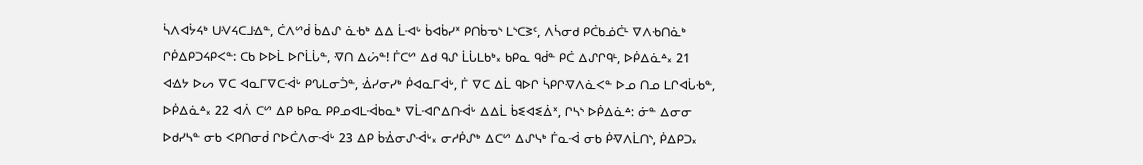ᓵᐱᐊᔮᔦᒃ ᑌᐺᔦᑕᒧᐎᓐ, ᑖᐱᔥᑰ ᑳᐃᔑ ᓈᑾᒃ ᐃᐃ ᒫᐗᒡ ᑳᐊᑳᓯᕽ ᑭᑎᑳᓀᔅ ᒪᔅᑕᕒᑦ, ᐱᓵᓂᑯ ᑭᑖᑲᓅᑖᒻ ᐁᐱᑾᑎᓈᒃ ᒋᑮᐃᑭᑐᔦᑭᐸᓐ: ᑕᑲ ᐅᐅᒫ ᐅᒋᒫᒑᓐ, ᐌᑎ ᐃᔖᓐ! ᒦᑕᔥ ᐃᑯ ᑫᔑ ᒫᒑᒪᑲᒃ᙮ ᑲᑭᓇ ᑫᑰᓐ ᑭᑖ ᐃᔑᒋᑫᒻ, ᐅᑮᐃᓈᐞ᙮ 21 ᐊᐎᔭ ᐅᔕ ᐁᑕ ᐊᓇᒥᐁᑕᐙᒡ ᑭᔐᒪᓂᑑᓐ, ᐐᓯᓂᓯᒃ ᑮᐊᓇᒥᐋᒡ, ᒦ ᐁᑕ ᐃᒫ ᑫᐅᒋ ᓵᑭᒋᐌᐱᓈᐸᓐ ᐅᓄ ᑎᓄ ᒪᒋᐊᒑᑾᓐ, ᐅᑮᐃᓈᐞ᙮ 22 ᐊᐲ ᑕᔥ ᐃᑭ ᑲᑭᓇ ᑭᑭᓄᐊᒪᐙᑲᓇᒃ ᐁᒫᐗᒋᐃᑎᐙᒡ ᐃᐃᒫ ᑳᓬᐊᓬᐄᕽ, ᒋᓴᔅ ᐅᑮᐃᓈᐞ: ᓃᓐ ᐃᓂᓂ ᐅᑯᓯᓴᓐ ᓂᑲ ᐸᑭᑎᓂᑰ ᒋᐅᑖᐱᓂᐙᒡ 23 ᐃᑭ ᑳᐐᓂᔑᐙᒡ᙮ ᓂᓱᑮᔑᒃ ᐃᑕᔥ ᐃᔑᓭᒃ ᒦᓇᐙ ᓂᑲ ᑮᐌᐱᒫᑎᔅ, ᑮᐃᑭᑐ᙮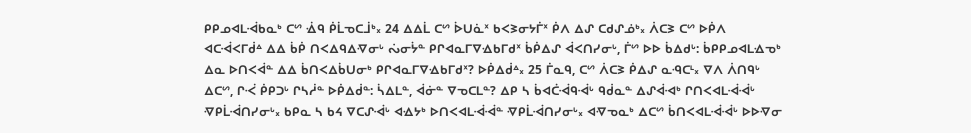ᑭᑭᓄᐊᒪᐙᑲᓇᒃ ᑕᔥ ᐐᑫ ᑮᒫᓀᑕᒨᒃ᙮ 24 ᐃᐃᒫ ᑕᔥ ᐆᑌᓈᕽ ᑲᐸᕒᓂᔭᒦᕽ ᑮᐱ ᐃᔑ ᑕᑯᔑᓅᒃ᙮ ᐲᑕᕒ ᑕᔥ ᐅᑮᐱ ᐊᑕᐙᐸᒥᑰᐞ ᐃᐃ ᑳᑮ ᑎᐸᐃᑫᐃᐌᓂᒡ ᔔᓂᔮᓐ ᑭᒋᐊᓇᒥᐁᐎᑲᒥᑯᕽ ᑳᑮᐃᔑ ᐋᐸᑎᓯᓂᒡ, ᒦᔥ ᐅᐅ ᑳᐃᑯᒡ: ᑳᑭᑭᓄᐊᒪᐎᓀᒃ ᐃᓇ ᐅᑎᐸᐋᓐ ᐃᐃ ᑳᑎᐸᐃᑳᑌᓂᒃ ᑭᒋᐊᓇᒥᐁᐎᑲᒥᑯᕽ? ᐅᑮᐃᑰᐞ᙮ 25 ᒦᓇᑫ, ᑕᔥ ᐲᑕᕒ ᑮᐃᔑ ᓇᑴᑕᒻ᙮ ᐁᐱ ᐲᑎᑫᒡ ᐃᑕᔥ, ᒋᑆ ᑮᑭᑐᒡ ᒋᓴᓲᓐ ᐅᑮᐃᑰᓐ: ᓵᐃᒪᓐ, ᐋᓃᓐ ᐁᓀᑕᒪᓐ? ᐃᑭ ᓴ ᑳᐊᑖᐙᑫᐙᒡ ᑫᑰᓇᓐ ᐃᔑᐋᐗᒃ ᒋᑎᐸᐊᒪᐙᐙᒡ ᐌᑭᒫᐙᑎᓯᓂᒡ᙮ ᑲᑭᓇ ᓴ ᑲᔦ ᐁᑕᔑᐙᒡ ᐊᐎᔭᒃ ᐅᑎᐸᐊᒪᐙᐙᓐ ᐌᑭᒫᐙᑎᓯᓂᒡ᙮ ᐊᐌᓀᓇᒃ ᐃᑕᔥ ᑳᑎᐸᐊᒪᐙᐙᒡ ᐅᐅᐌᓂ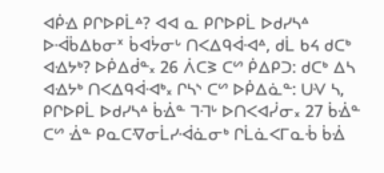ᐊᑮᐎ ᑭᒋᐅᑭᒫᐞ? ᐊᐊ ᓇ ᑭᒋᐅᑭᒫ ᐅᑯᓯᓴᐞ ᐅᐙᑳᐃᑲᓂᕽ ᑳᐊᔮᓂᒡ ᑎᐸᐃᑫᐋᐗᐞ, ᑯᒫ ᑲᔦ ᑯᑕᒃ ᐊᐎᔭᒃ? ᐅᑮᐃᑰᓐ᙮ 26 ᐲᑕᕒ ᑕᔥ ᑮᐃᑭᑐ: ᑯᑕᒃ ᐃᓴ ᐊᐎᔭᒃ ᑎᐸᐃᑫᐋᐗᒃ᙮ ᒋᓴᔅ ᑕᔥ ᐅᑮᐃᓈᓐ: ᑌᐺ ᓴ, ᑭᒋᐅᑭᒫ ᐅᑯᓯᓴᐞ ᑳᐐᓐ ᒣᒬᒡ ᐅᑎᐸᐊᓰᓂ᙮ 27 ᑳᐐᓐ ᑕᔥ ᐐᓐ ᑭᓇᑕᐌᓂᒫᓯᐙᓈᓂᒃ ᒋᒫᓈᐸᒥᓇᒀ ᑳᐐ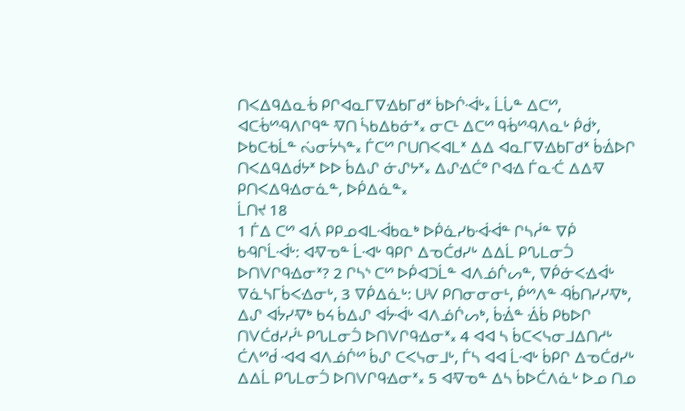ᑎᐸᐃᑫᐃᓇᒀ ᑭᒋᐊᓇᒥᐁᐎᑲᒥᑯᕽ ᑳᐅᒌᐙᒡ᙮ ᒫᒑᓐ ᐃᑕᔥ, ᐊᑕᒀᔥᑴᐱᒋᑫᓐ ᐌᑎ ᓵᑲᐃᑲᓃᕽ᙮ ᓂᑕᒻ ᐃᑕᔥ ᑫᒀᔥᑴᐱᓇᒡ ᑮᑰᔾ, ᐅᑲᑕᑾᒫᓐ ᔔᓂᔮᓴᓐ᙮ ᒦᑕᔥ ᒋᑌᑎᐸᐊᒪᕽ ᐃᐃ ᐊᓇᒥᐁᐎᑲᒥᑯᕽ ᑳᐐᐅᒋ ᑎᐸᐃᑫᐃᑰᔭᕽ ᐅᐅ ᑳᐃᔑ ᓃᔑᔭᕽ᙮ ᐃᔑᐎᑖᐤ ᒋᐊᐎ ᒦᓇᑣ ᐃᐃᐌ ᑭᑎᐸᐃᑫᐎᓂᓈᓐ, ᐅᑮᐃᓈᓐ᙮
ᒫᑎᔪ 18
1 ᒦᐃ ᑕᔥ ᐊᐲ ᑭᑭᓄᐊᒪᐙᑲᓇᒃ ᐅᑮᓈᓯᑲᐙᐙᓐ ᒋᓴᓲᓐ ᐁᑮ ᑲᑴᒋᒫᐙᒡ: ᐊᐌᓀᓐ ᒫᐗᒡ ᑫᑭᒋ ᐃᓀᑖᑯᓯᒡ ᐃᐃᒫ ᑭᔐᒪᓂᑑ ᐅᑎᐯᒋᑫᐎᓂᕽ? 2 ᒋᓴᔅ ᑕᔥ ᐅᑮᐊᑐᒫᓐ ᐊᐱᓅᒌᔕᓐ, ᐁᑮᓃᐸᐎᐋᒡ ᐁᓈᓴᒥᑳᐸᐎᓂᒡ, 3 ᐁᑮᐃᓈᒡ: ᑌᐺ ᑭᑎᓂᓂᓂᒻ, ᑮᔥᐱᓐ ᑴᑳᑎᓯᓯᐌᒃ, ᐃᔑ ᐊᔮᓯᐌᒃ ᑲᔦ ᑳᐃᔑ ᐊᔮᐙᒡ ᐊᐱᓅᒌᔕᒃ, ᑳᐐᓐ ᐐᑳ ᑭᑲᐅᒋ ᑎᐯᑖᑯᓯᓰᒻ ᑭᔐᒪᓂᑑ ᐅᑎᐯᒋᑫᐎᓂᕽ᙮ 4 ᐊᐊ ᓴ ᑳᑕᐸᓭᓂᒧᐃᑎᓱᒡ ᑖᐱᔥᑰ ᐗᐊ ᐊᐱᓅᒌᔥ ᑳᔑ ᑕᐸᓭᓂᒧᒡ, ᒦᓴ ᐊᐊ ᒫᐗᒡ ᑳᑭᒋ ᐃᓀᑖᑯᓯᒡ ᐃᐃᒫ ᑭᔐᒪᓂᑑ ᐅᑎᐯᒋᑫᐎᓂᕽ᙮ 5 ᐊᐌᓀᓐ ᐃᓴ ᑳᐅᑖᐱᓈᒡ ᐅᓄ ᑎᓄ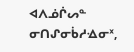ᐊᐱᓅᒌᔕᓐ ᓂᑎᔑᓂᑳᓱᐎᓂᕽ,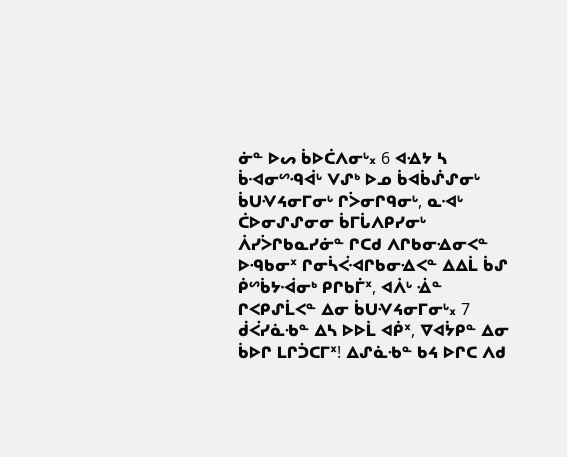ᓃᓐ ᐅᔕ ᑳᐅᑖᐱᓂᒡ᙮ 6 ᐊᐎᔭ ᓴ ᑳᐗᓂᔥᑴᐋᒡ ᐯᔑᒃ ᐅᓄ ᑳᐊᑳᔒᔑᓂᒡ ᑳᑌᐺᔦᓂᒥᓂᒡ ᒋᐴᓂᒋᑫᓂᒡ, ᓇᐗᒡ ᑖᐅᓂᔑᔑᓂᓂ ᑳᒥᒑᐱᑭᓯᓂᒡ ᐲᓯᐴᒋᑲᓇᓯᓃᓐ ᒋᑕᑯ ᐱᒋᑲᓂᐎᓂᐸᓐ ᐅᑴᑲᓂᕽ ᒋᓂᓵᐹᐗᒋᑲᓂᐎᐸᓐ ᐃᐃᒫ ᑳᔑ ᑮᔥᑳᔭᐙᓂᒃ ᑭᒋᑲᒦᕽ, ᐊᐲᒡ ᐐᓐ ᒋᐸᑭᔑᒫᐸᓐ ᐃᓂ ᑳᑌᐺᔦᓂᒥᓂᒡ᙮ 7 ᑰᐹᓯᓈᑾᓐ ᐃᓴ ᐅᐅᒫ ᐊᑮᕽ, ᐁᐊᔮᑭᓐ ᐃᓂ ᑳᐅᒋ ᒪᒋᑑᑕᒥᕽ! ᐃᔑᓈᑾᓐ ᑲᔦ ᐅᒋᑕ ᐱᑯ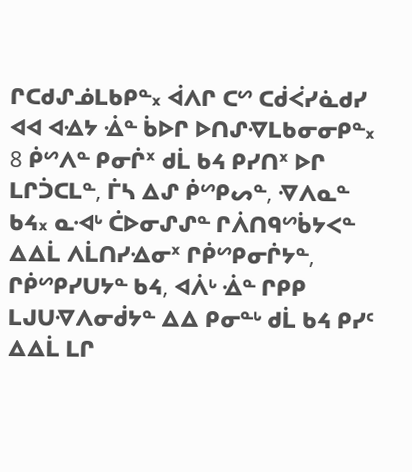ᒋᑕᑯᔑᓅᒪᑲᑭᓐ᙮ ᐋᐱᒋ ᑕᔥ ᑕᑰᐹᓯᓈᑯᓯ ᐊᐊ ᐊᐎᔭ ᐐᓐ ᑳᐅᒋ ᐅᑎᔑᐌᒪᑲᓂᓂᑭᓐ᙮ 8 ᑮᔥᐱᓐ ᑭᓂᒌᕽ ᑯᒫ ᑲᔦ ᑭᓯᑎᕽ ᐅᒋ ᒪᒋᑑᑕᒪᓐ, ᒦᓴ ᐃᔑ ᑮᔥᑭᔕᓐ, ᐌᐱᓇᓐ ᑲᔦ᙮ ᓇᐗᒡ ᑖᐅᓂᔑᔑᓐ ᒋᐲᑎᑫᔥᑳᔭᐸᓐ ᐃᐃᒫ ᐱᒫᑎᓯᐎᓂᕽ ᒋᑮᔥᑭᓂᒌᔭᓐ, ᒋᑮᔥᑭᓯᑌᔭᓐ ᑲᔦ, ᐊᐲᒡ ᐐᓐ ᒋᑭᑭ ᒪᒍᑌᐌᐱᓂᑰᔭᓐ ᐃᐃ ᑭᓂᓐᒡ ᑯᒫ ᑲᔦ ᑭᓯᑦ ᐃᐃᒫ ᒪᒋ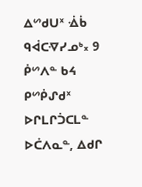ᐃᔥᑯᑌᕽ ᐐᑳ ᑫᐋᑕᐌᓯᓄᒃ᙮ 9 ᑮᔥᐱᓐ ᑲᔦ ᑭᔥᑮᔑᑯᕽ ᐅᒋᒪᒋᑑᑕᒪᓐ ᐅᑖᐱᓇᓐ, ᐃᑯᒋ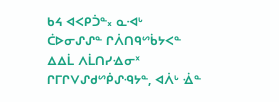ᑲᔦ ᐊᐸᑭᑑᓐ᙮ ᓇᐗᒡ ᑖᐅᓂᔑᔑᓐ ᒋᐲᑎᑫᔥᑳᔭᐸᓐ ᐃᐃᒫ ᐱᒫᑎᓯᐎᓂᕽ ᒋᒥᒋᐯᔑᑯᔥᑮᔑᑴᔭᓐ, ᐊᐲᒡ ᐐᓐ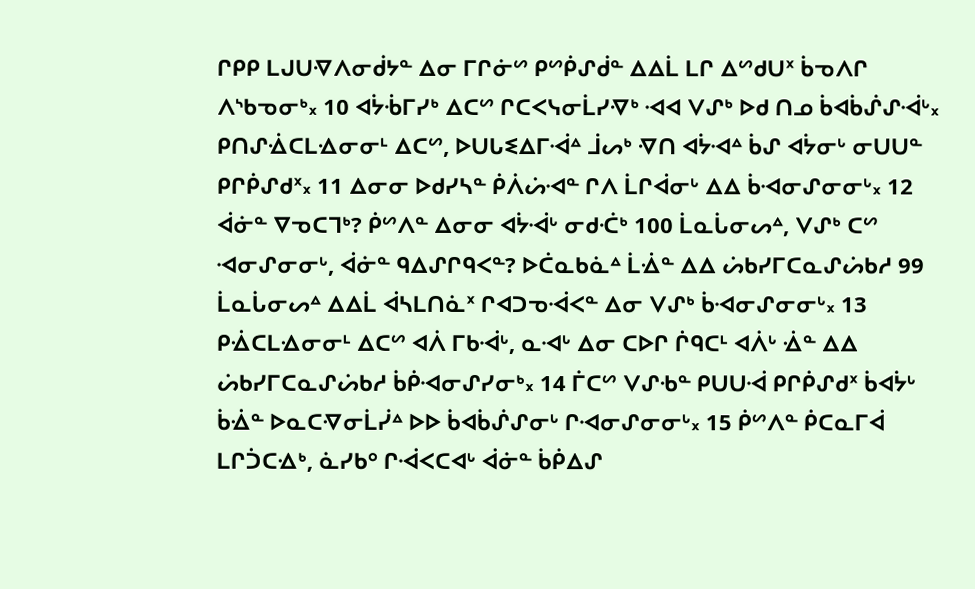ᒋᑭᑭ ᒪᒍᑌᐌᐱᓂᑰᔭᓐ ᐃᓂ ᒥᒋᓃᔥ ᑭᔥᑮᔑᑰᓐ ᐃᐃᒫ ᒪᒋ ᐃᔥᑯᑌᕽ ᑳᓀᐱᒋ ᐱᔅᑲᓀᓂᒃ᙮ 10 ᐊᔮᒀᒥᓯᒃ ᐃᑕᔥ ᒋᑕᐸᓭᓂᒫᓯᐌᒃ ᐗᐊ ᐯᔑᒃ ᐅᑯ ᑎᓄ ᑳᐊᑳᔒᔑᐙᒡ᙮ ᑭᑎᔑᐐᑕᒪᐎᓂᓂᒻ ᐃᑕᔥ, ᐅᑌᒐᓬᐃᒥᐙᐞ ᒨᔕᒃ ᐌᑎ ᐊᔮᐗᐞ ᑳᔑ ᐊᔮᓂᒡ ᓂᑌᑌᓐ ᑭᒋᑮᔑᑯᕽ᙮ 11 ᐃᓂᓂ ᐅᑯᓯᓴᓐ ᑮᐲᔖᐗᓐ ᒋᐱ ᒫᒋᐋᓂᒡ ᐃᐃ ᑳᐗᓂᔑᓂᓂᒡ᙮ 12 ᐋᓃᓐ ᐁᓀᑕᒣᒃ? ᑮᔥᐱᓐ ᐃᓂᓂ ᐊᔮᐙᒡ ᓂᑯᑣᒃ 100 ᒫᓇᒑᓂᔕᐞ, ᐯᔑᒃ ᑕᔥ ᐗᓂᔑᓂᓂᒡ, ᐋᓃᓐ ᑫᐃᔑᒋᑫᐸᓐ? ᐅᑖᓇᑲᓈᐞ ᒫᐐᓐ ᐃᐃ ᔖᑲᓯᒥᑕᓇᔑᔖᑲᓱ 99 ᒫᓇᒑᓂᔕᐞ ᐃᐃᒫ ᐋᓴᒪᑎᓈᕽ ᒋᐊᑐᓀᐙᐸᓐ ᐃᓂ ᐯᔑᒃ ᑳᐗᓂᔑᓂᓂᒡ᙮ 13 ᑭᐐᑕᒪᐎᓂᓂᒻ ᐃᑕᔥ ᐊᐲ ᒥᑲᐙᒡ, ᓇᐗᒡ ᐃᓂ ᑕᐅᒋ ᒌᑫᑕᒻ ᐊᐲᒡ ᐐᓐ ᐃᐃ ᔖᑲᓯᒥᑕᓇᔑᔖᑲᓱ ᑳᑮᐗᓂᔑᓯᓂᒃ᙮ 14 ᒦᑕᔥ ᐯᔑᑾᓐ ᑭᑌᑌᐙ ᑭᒋᑮᔑᑯᕽ ᑳᐊᔮᒡ ᑳᐐᓐ ᐅᓇᑕᐌᓂᒫᓰᐞ ᐅᐅ ᑳᐊᑳᔒᔑᓂᒡ ᒋᐗᓂᔑᓂᓂᒡ᙮ 15 ᑮᔥᐱᓐ ᑮᑕᓇᒥᐋ ᒪᒋᑑᑕᐎᒃ, ᓈᓯᑲᐤ ᒋᐙᐸᑕᐊᒡ ᐋᓃᓐ ᑳᑮᐃᔑ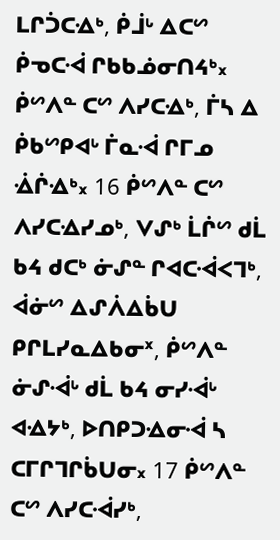ᒪᒋᑑᑕᐎᒃ, ᑮᒨᒡ ᐃᑕᔥ ᑮᓀᑕᐙ ᒋᑲᑲᓅᓂᑎᔦᒃ᙮ ᑮᔥᐱᓐ ᑕᔥ ᐱᓯᑕᐎᒃ, ᒦᓴ ᐃ ᑮᑲᔥᑭᐊᒡ ᒦᓇᐙ ᒋᒥᓄ ᐐᒌᐎᒃ᙮ 16 ᑮᔥᐱᓐ ᑕᔥ ᐱᓯᑕᐎᓯᓄᒃ, ᐯᔑᒃ ᒫᒌᔥ ᑯᒫ ᑲᔦ ᑯᑕᒃ ᓃᔑᓐ ᒋᐊᑕᐙᐸᒣᒃ, ᐋᓃᔥ ᐃᔑᐲᐃᑳᑌ ᑭᒋᒪᓯᓇᐃᑲᓂᕽ, ᑮᔥᐱᓐ ᓃᔑᐙᒡ ᑯᒫ ᑲᔦ ᓂᓯᐙᒡ ᐊᐎᔭᒃ, ᐅᑎᑭᑐᐎᓂᐙ ᓴ ᑕᒥᒋᒣᒋᑳᑌᓂ᙮ 17 ᑮᔥᐱᓐ ᑕᔥ ᐱᓯᑕᐙᓯᒃ,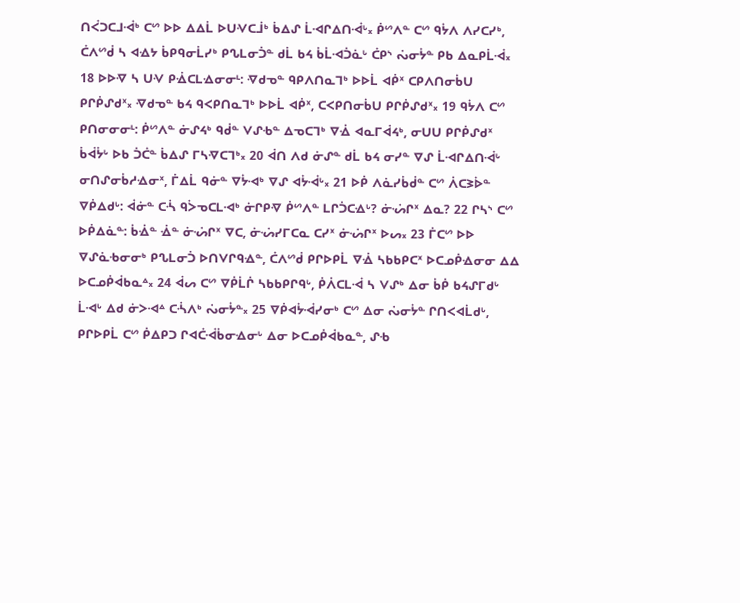ᑎᐹᑐᑕᒧᐙᒃ ᑕᔥ ᐅᐅ ᐃᐃᒫ ᐅᑌᐺᑕᒨᒃ ᑳᐃᔑ ᒫᐗᒋᐃᑎᐙᒡ᙮ ᑮᔥᐱᓐ ᑕᔥ ᑫᔮᐱ ᐱᓯᑕᓯᒃ, ᑖᐱᔥᑰ ᓴ ᐊᐎᔭ ᑳᑭᑫᓂᒫᓯᒃ ᑭᔐᒪᓂᑑᓐ ᑯᒫ ᑲᔦ ᑳᒫᐗᑑᓈᒡ ᑖᑭᔅ ᔔᓂᔮᓐ ᑭᑲ ᐃᓇᑭᒫᐙ᙮ 18 ᐅᐅᐌ ᓴ ᑌᐺ ᑭᐐᑕᒪᐎᓂᓂᒻ: ᐌᑯᓀᓐ ᑫᑭᐱᑎᓇᒣᒃ ᐅᐅᒫ ᐊᑮᕽ ᑕᑭᐱᑎᓂᑳᑌ ᑭᒋᑮᔑᑯᕽ᙮ ᐌᑯᓀᓐ ᑲᔦ ᑫᐸᑭᑎᓇᒣᒃ ᐅᐅᒫ ᐊᑮᕽ, ᑕᐸᑭᑎᓂᑳᑌ ᑭᒋᑮᔑᑯᕽ᙮ 19 ᑫᔮᐱ ᑕᔥ ᑭᑎᓂᓂᓂᒻ: ᑮᔥᐱᓐ ᓃᔑᔦᒃ ᑫᑰᓐ ᐯᔑᑾᓐ ᐃᓀᑕᒣᒃ ᐁᐐ ᐊᓇᒥᐋᔦᒃ, ᓂᑌᑌ ᑭᒋᑮᔑᑯᕽ ᑳᐋᔮᒡ ᐅᑲ ᑑᑖᓐ ᑳᐃᔑ ᒥᓴᐌᑕᒣᒃ᙮ 20 ᐋᑎ ᐱᑯ ᓃᔑᓐ ᑯᒫ ᑲᔦ ᓂᓯᓐ ᐁᔑ ᒫᐗᒋᐃᑎᐙᒡ ᓂᑎᔑᓂᑳᓱᐎᓂᕽ, ᒦᐃᒫ ᑫᓃᓐ ᐁᔮᐗᒃ ᐁᔑ ᐊᔮᐙᒡ᙮ 21 ᐅᑮ ᐱᓈᓯᑳᑰᓐ ᑕᔥ ᐲᑕᕒᐆᓐ ᐁᑮᐃᑯᒡ: ᐋᓃᓐ ᑕᔂ ᑫᐴᓀᑕᒪᐗᒃ ᓃᒋᑭᐌ ᑮᔥᐱᓐ ᒪᒋᑑᑕᐎᒡ? ᓃᔣᒋᕽ ᐃᓇ? 22 ᒋᓴᔅ ᑕᔥ ᐅᑮᐃᓈᓐ: ᑳᐐᓐ ᐐᓐ ᓃᔣᒋᕽ ᐁᑕ, ᓃᔣᓯᒥᑕᓇ ᑕᓯᕽ ᓃᔣᒋᕽ ᐅᔕ᙮ 23 ᒦᑕᔥ ᐅᐅ ᐁᔑᓈᑾᓂᓂᒃ ᑭᔐᒪᓂᑑ ᐅᑎᐯᒋᑫᐎᓐ, ᑖᐱᔥᑰ ᑭᒋᐅᑭᒫ ᐁᐐ ᓴᑲᑲᑭᑕᕽ ᐅᑕᓄᑮᐎᓂᓂ ᐃᐃ ᐅᑕᓄᑮᐋᑲᓇᐞ᙮ 24 ᐋᔕ ᑕᔥ ᐁᑮᒫᒌ ᓴᑲᑲᑭᒋᑫᒡ, ᑮᐲᑕᒪᐙ ᓴ ᐯᔑᒃ ᐃᓂ ᑳᑮ ᑲᔦᔑᒥᑯᒡ ᒫᐗᒡ ᐃᑯ ᓃᐳᐗᐞ ᑕᔂᐱᒃ ᔔᓂᔮᓐ᙮ 25 ᐁᑮᐊᔮᐙᓯᓂᒃ ᑕᔥ ᐃᓂ ᔔᓂᔮᓐ ᒋᑎᐸᐊᒫᑯᒡ, ᑭᒋᐅᑭᒫ ᑕᔥ ᑮᐃᑭᑐ ᒋᐊᑖᐙᑳᓂᐎᓂᒡ ᐃᓂ ᐅᑕᓄᑮᐋᑲᓇᓐ, ᔑᑾ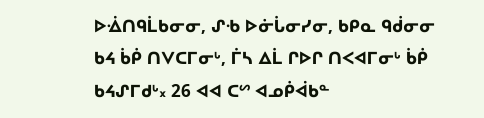ᐅᐐᑎᑫᒫᑲᓂᓂ, ᔑᑾ ᐅᓃᒑᓂᓯᓂ, ᑲᑭᓇ ᑫᑰᓂᓂ ᑲᔦ ᑳᑮ ᑎᐯᑕᒥᓂᒡ, ᒦᓴ ᐃᒫ ᒋᐅᒋ ᑎᐸᐊᒥᓂᒡ ᑳᑮ ᑲᔦᔑᒥᑯᒡ᙮ 26 ᐊᐊ ᑕᔥ ᐊᓄᑮᐋᑲᓐ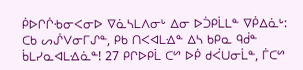ᑮᐅᒋᒌᑾᓂᐸᓂᐅ ᐁᓈᓴᒪᐱᓂᒡ ᐃᓂ ᐅᑑᑭᒫᒪᓐ ᐁᑮᐃᓈᒡ: ᑕᑲ ᔕᔒᐯᓂᒥᔑᓐ, ᑭᑲ ᑎᐸᐊᒪᐎᓐ ᐃᓴ ᑲᑭᓇ ᑫᑰᓐ ᑳᒪᓯᓇᐊᒪᐎᓈᓐ! 27 ᑭᒋᐅᑭᒫ ᑕᔥ ᐅᑮ ᑯᐹᑌᓂᒫᓐ, ᒦᑕᔥ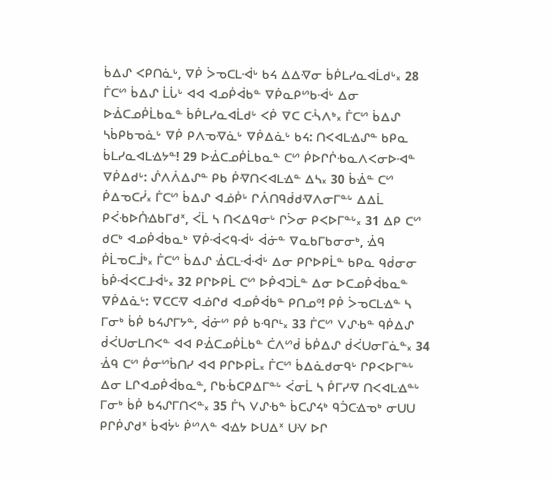ᑳᐃᔑ ᐸᑭᑎᓈᒡ, ᐁᑮ ᐴᓀᑕᒪᐙᒡ ᑲᔦ ᐃᐃᐌᓂ ᑳᑮᒪᓯᓇᐊᒫᑯᒡ᙮ 28 ᒦᑕᔥ ᑳᐃᔑ ᒫᒑᒡ ᐊᐊ ᐊᓄᑮᐋᑲᓐ ᐁᑮᓇᑭᔥᑲᐙᒡ ᐃᓂ ᐅᐐᑕᓄᑮᒫᑲᓇᓐ ᑳᑮᒪᓯᓇᐊᒫᑯᒡ ᐸᑮ ᐁᑕ ᑕᔂᐱᒃ᙮ ᒦᑕᔥ ᑳᐃᔑ ᓴᑳᑭᑲᓀᓈᒡ ᐁᑮ ᑭᐱᓀᐌᓈᒡ ᐁᑮᐃᓈᒡ ᑲᔦ: ᑎᐸᐊᒪᐎᔑᓐ ᑲᑭᓇ ᑳᒪᓯᓇᐊᒪᐎᔭᓐ! 29 ᐅᐐᑕᓄᑮᒫᑲᓇᓐ ᑕᔥ ᑮᐅᒋᒌᑾᓇᐱᐸᓂᐅᐗᓐ ᐁᑮᐃᑯᒡ: ᔒᐱᐲᐃᔑᓐ ᑭᑲ ᑮᐌᑎᐸᐊᒪᐎᓐ ᐃᓴ᙮ 30 ᑳᐐᓐ ᑕᔥ ᑮᐃᓀᑕᓰ᙮ ᒦᑕᔥ ᑳᐃᔑ ᐊᓅᑮᒡ ᒋᐲᑎᑫᑰᑯᐌᐱᓂᒥᓐᒡ ᐃᐃᒫ ᑭᐹᑾᐅᑏᐎᑲᒥᑯᕽ, ᐹᒫ ᓴ ᑎᐸᐃᑫᓂᒡ ᒋᐴᓂ ᑭᐸᐅᒥᓐᒡ᙮ 31 ᐃᑭ ᑕᔥ ᑯᑕᒃ ᐊᓄᑮᐋᑲᓇᒃ ᐁᑮᐙᐸᑫᐙᒡ ᐋᓃᓐ ᐁᓇᑲᒥᑲᓂᓂᒃ, ᐐᑫ ᑮᒫᓀᑕᒨᒃ᙮ ᒦᑕᔥ ᑳᐃᔑ ᐐᑕᒪᐙᐙᒡ ᐃᓂ ᑭᒋᐅᑭᒫᓐ ᑲᑭᓇ ᑫᑰᓂᓂ ᑳᑮᐙᐸᑕᒧᐙᒡ᙮ 32 ᑭᒋᐅᑭᒫ ᑕᔥ ᐅᑮᐊᑐᒫᓐ ᐃᓂ ᐅᑕᓄᑮᐋᑲᓇᓐ ᐁᑮᐃᓈᒡ: ᐁᑕᑕᐌ ᐊᓅᒋᑯ ᐊᓄᑮᐋᑲᓐ ᑭᑎᓄᐤ! ᑭᑮ ᐴᓀᑕᒪᐎᓐ ᓴ ᒥᓂᒃ ᑳᑮ ᑲᔦᔑᒥᔭᓐ, ᐋᓃᔥ ᑭᑮ ᑲᑴᒋᒻ᙮ 33 ᒦᑕᔥ ᐯᔑᑾᓐ ᑫᑮᐃᔑ ᑰᐹᑌᓂᒪᑎᐸᓐ ᐊᐊ ᑭᐐᑕᓄᑮᒫᑲᓐ ᑖᐱᔥᑰ ᑳᑮᐃᔑ ᑰᐹᑌᓂᒥᓈᓐ᙮ 34 ᐐᑫ ᑕᔥ ᑮᓂᔥᑳᑎᓯ ᐊᐊ ᑭᒋᐅᑭᒫ᙮ ᒦᑕᔥ ᑳᐃᓈᑯᓂᑫᒡ ᒋᑭᐸᐅᒥᓐᒡ ᐃᓂ ᒪᒋᐊᓄᑮᐋᑲᓇᓐ, ᒋᑲᒀᑕᑭᐃᒥᓐᒡ ᐹᓂᒫ ᓴ ᑮᒥᓯᐌ ᑎᐸᐊᒪᐎᓐᒡ ᒥᓂᒃ ᑳᑮ ᑲᔦᔑᒥᑎᐸᓐ᙮ 35 ᒦᓴ ᐯᔑᑾᓐ ᑳᑕᔑᔦᒃ ᑫᑑᑕᐎᓀᒃ ᓂᑌᑌ ᑭᒋᑮᔑᑯᕽ ᑳᐊᔮᒡ ᑮᔥᐱᓐ ᐊᐎᔭ ᐅᑌᐃᕽ ᑌᐺ ᐅᒋ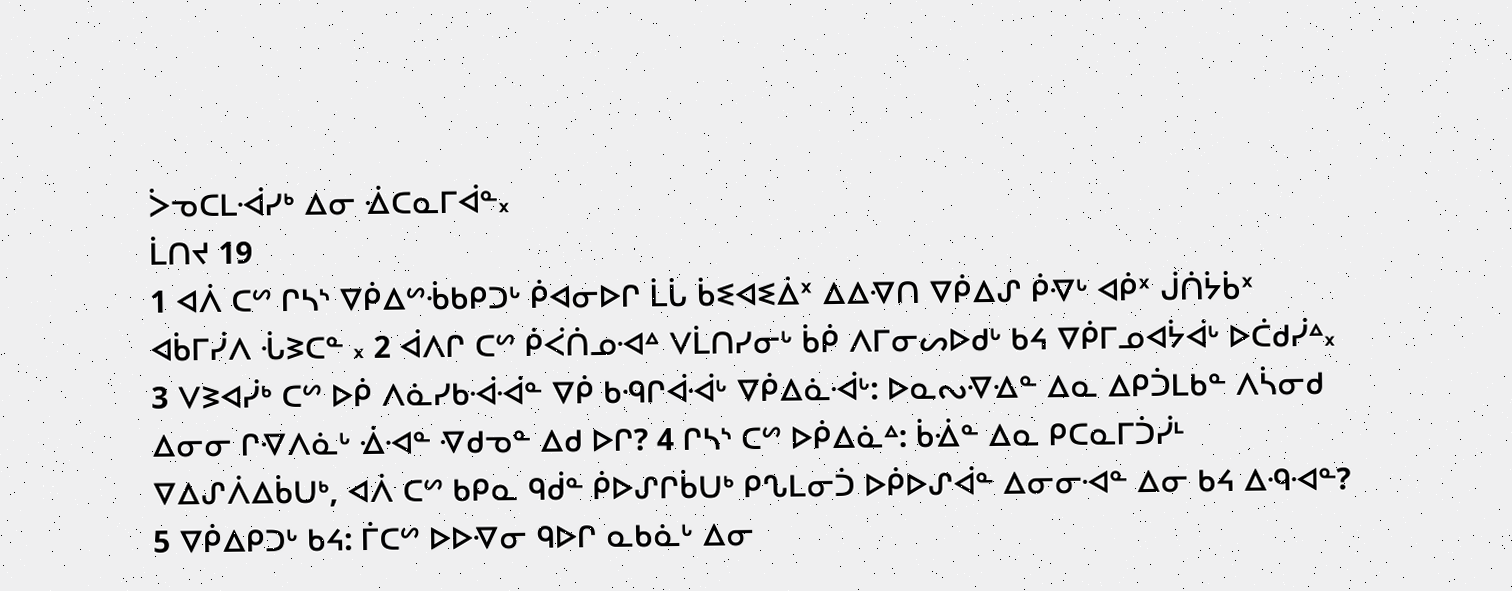ᐴᓀᑕᒪᐙᓯᒃ ᐃᓂ ᐐᑕᓇᒥᐋᓐ᙮
ᒫᑎᔪ 19
1 ᐊᐲ ᑕᔥ ᒋᓴᔅ ᐁᑮᐃᔥᒀᑲᑭᑐᒡ ᑮᐊᓂᐅᒋ ᒫᒑ ᑳᓬᐊᓬᐄᕽ ᐃᐃᐌᑎ ᐁᑮᐃᔑ ᑮᐌᒡ ᐊᑮᕽ ᒎᑏᔮᑳᕽ ᐊᑳᒥᓰᐱ ᒞᕒᑕᓐ ᙮ 2 ᐋᐱᒋ ᑕᔥ ᑮᐹᑏᓄᐗᐞ ᐯᒫᑎᓯᓂᒡ ᑳᑮ ᐱᒥᓂᔕᐅᑯᒡ ᑲᔦ ᐁᑮᒥᓄᐊᔮᐋᒡ ᐅᑖᑯᓰᐞ᙮ 3 ᐯᕒᐊᓰᒃ ᑕᔥ ᐅᑮ ᐱᓈᓯᑲᐙᐙᓐ ᐁᑮ ᑲᑴᒋᐋᐙᒡ ᐁᑮᐃᓈᐙᒡ: ᐅᓇᔓᐌᐎᓐ ᐃᓇ ᐃᑭᑑᒪᑲᓐ ᐱᓵᓂᑯ ᐃᓂᓂ ᒋᐌᐱᓈᒡ ᐐᐗᓐ ᐌᑯᓀᓐ ᐃᑯ ᐅᒋ? 4 ᒋᓴᔅ ᑕᔥ ᐅᑮᐃᓈᐞ: ᑳᐐᓐ ᐃᓇ ᑭᑕᓇᒥᑑᓰᒻ ᐁᐃᔑᐲᐃᑳᑌᒃ, ᐊᐲ ᑕᔥ ᑲᑭᓇ ᑫᑰᓐ ᑮᐅᔑᒋᑳᑌᒃ ᑭᔐᒪᓂᑑ ᐅᑮᐅᔑᐋᓐ ᐃᓂᓂᐗᓐ ᐃᓂ ᑲᔦ ᐃᑴᐗᓐ? 5 ᐁᑮᐃᑭᑐᒡ ᑲᔦ: ᒦᑕᔥ ᐅᐅᐌᓂ ᑫᐅᒋ ᓇᑲᓈᒡ ᐃᓂ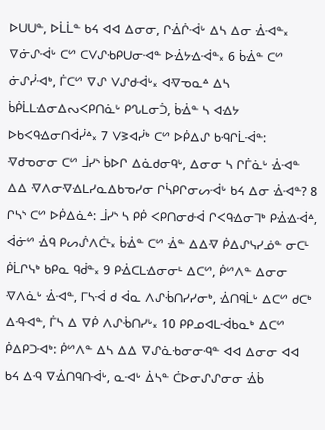ᐅᑌᑌᓐ, ᐅᒫᒫᓐ ᑲᔦ ᐊᐊ ᐃᓂᓂ, ᒋᐐᒌᐙᒡ ᐃᓴ ᐃᓂ ᐐᐗᓐ᙮ ᐁᓃᔑᐙᒡ ᑕᔥ ᑕᐯᔑᑾᑭᑌᓂᐗᓐ ᐅᐐᔭᐎᐙᓐ᙮ 6 ᑳᐐᓐ ᑕᔥ ᓃᔑᓰᐗᒃ, ᒦᑕᔥ ᐁᔑ ᐯᔑᑯᐙᒡ᙮ ᐊᐌᓀᓇᐞ ᐃᓴ ᑳᑮᒫᒪᐎᓂᐃᔓᐸᑭᑎᓈᒡ ᑭᔐᒪᓂᑑ, ᑳᐐᓐ ᓴ ᐊᐎᔭ ᐅᑲᐸᑫᐎᓂᑎᐋᓰᐞ᙮ 7 ᐯᕒᐊᓰᒃ ᑕᔥ ᐅᑮᐃᔑ ᑲᑴᒋᒫᐙᓐ: ᐌᑯᓀᓂᓂ ᑕᔥ ᒨᓯᔅ ᑳᐅᒋ ᐃᓈᑯᓂᑫᒡ, ᐃᓂᓂ ᓴ ᒋᒦᓈᒡ ᐐᐗᓐ ᐃᐃ ᐌᐱᓂᐌᐎᒪᓯᓇᐃᑲᓀᓯᓂ ᒋᓵᑭᒋᓂᔕᐙᒡ ᑲᔦ ᐃᓂ ᐐᐗᓐ? 8 ᒋᓴᔅ ᑕᔥ ᐅᑮᐃᓈᐞ: ᒨᓯᔅ ᓴ ᑭᑮ ᐸᑭᑎᓂᑯᐙ ᒋᐸᑫᐎᓂᒣᒃ ᑭᐐᐎᐙᐞ, ᐋᓃᔥ ᐐᑫ ᑭᔕᔒᐱᑖᒻ᙮ ᑳᐐᓐ ᑕᔥ ᐐᓐ ᐃᐃᐌ ᑮᐃᔑᓭᓯᓅᓐ ᓂᑕᒻ ᑮᒫᒋᓭᒃ ᑲᑭᓇ ᑫᑰᓐ᙮ 9 ᑭᐐᑕᒪᐎᓂᓂᒻ ᐃᑕᔥ, ᑮᔥᐱᓐ ᐃᓂᓂ ᐌᐱᓈᒡ ᐐᐗᓐ, ᒥᓴᐙ ᑯ ᐋᓇ ᐱᔑᒀᑎᓯᓯᓂᒃ, ᐐᑎᑫᒫᒡ ᐃᑕᔥ ᑯᑕᒃ ᐃᑴᐗᓐ, ᒦᓴ ᐃ ᐁᑮ ᐱᔑᒀᑎᓯᒡ᙮ 10 ᑭᑭᓄᐊᒪᐙᑲᓇᒃ ᐃᑕᔥ ᑮᐃᑭᑐᐗᒃ: ᑮᔥᐱᓐ ᐃᓴ ᐃᐃ ᐁᔑᓈᑾᓂᓂᑴᓐ ᐊᐊ ᐃᓂᓂ ᐊᐊ ᑲᔦ ᐃᑴ ᐁᐐᑎᑫᑎᐙᒡ, ᓇᐗᒡ ᐄᓴᓐ ᑖᐅᓂᔑᔑᓂᓂ ᐐᑳ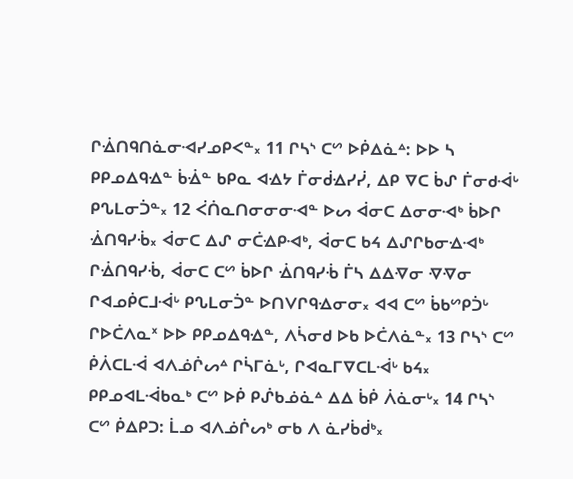ᒋᐐᑎᑫᑎᓈᓂᐗᓯᓄᑭᐸᓐ᙮ 11 ᒋᓴᔅ ᑕᔥ ᐅᑮᐃᓈᐞ: ᐅᐅ ᓴ ᑭᑭᓄᐃᑫᐎᓐ ᑳᐐᓐ ᑲᑭᓇ ᐊᐎᔭ ᒦᓂᑰᐎᓯᓰ, ᐃᑭ ᐁᑕ ᑳᔑ ᒦᓂᑯᐙᒡ ᑭᔐᒪᓂᑑᓐ᙮ 12 ᐹᑏᓇᑎᓂᓂᓂᐗᓐ ᐅᔕ ᐋᓂᑕ ᐃᓂᓂᐗᒃ ᑳᐅᒋ ᐐᑎᑫᓯᒀ᙮ ᐋᓂᑕ ᐃᔑ ᓂᑖᐎᑭᐗᒃ, ᐋᓂᑕ ᑲᔦ ᐃᔑᒋᑲᓂᐎᐗᒃ ᒋᐐᑎᑫᓯᒀ, ᐋᓂᑕ ᑕᔥ ᑳᐅᒋ ᐐᑎᑫᓯᒀ ᒦᓴ ᐃᐃᐌᓂ ᐌᐌᓂ ᒋᐊᓄᑮᑕᒧᐙᒡ ᑭᔐᒪᓂᑑᓐ ᐅᑎᐯᒋᑫᐎᓂᓂ᙮ ᐊᐊ ᑕᔥ ᑳᑲᔥᑭᑑᒡ ᒋᐅᑖᐱᓇᕽ ᐅᐅ ᑭᑭᓄᐃᑫᐎᓐ, ᐱᓵᓂᑯ ᐅᑲ ᐅᑖᐱᓈᓐ᙮ 13 ᒋᓴᔅ ᑕᔥ ᑮᐲᑕᒪᐙ ᐊᐱᓅᒌᔕᐞ ᒋᓵᒥᓈᒡ, ᒋᐊᓇᒥᐁᑕᒪᐙᒡ ᑲᔦ᙮ ᑭᑭᓄᐊᒪᐙᑲᓇᒃ ᑕᔥ ᐅᑮ ᑭᔒᑲᓅᓈᐞ ᐃᐃ ᑳᑮ ᐲᓈᓂᒡ᙮ 14 ᒋᓴᔅ ᑕᔥ ᑮᐃᑭᑐ: ᒫᓄ ᐊᐱᓅᒌᔕᒃ ᓂᑲ ᐱ ᓈᓯᑳᑰᒃ᙮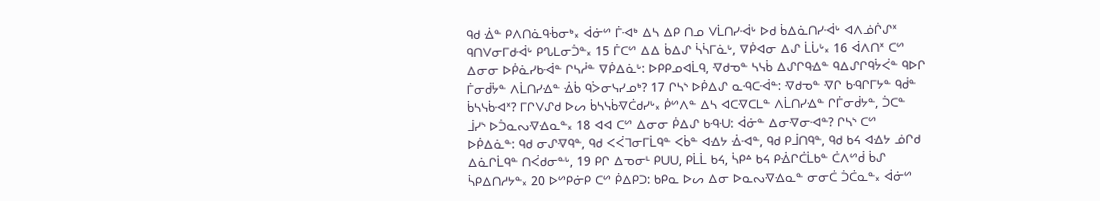ᑫᑯ ᐐᓐ ᑭᐱᑎᓈᑫᒀᓂᒃ᙮ ᐋᓃᔥ ᒦᐗᒃ ᐃᓴ ᐃᑭ ᑎᓄ ᐯᒫᑎᓯᐙᒡ ᐅᑯ ᑳᐃᓈᑎᓯᐙᒡ ᐊᐱᓅᒌᔑᕽ ᑫᑎᐯᓂᒥᑯᐙᒡ ᑭᔐᒪᓂᑑᓐ᙮ 15 ᒦᑕᔥ ᐃᐃ ᑳᐃᔑ ᓵᓵᒥᓈᒡ, ᐁᑮᐊᓂ ᐃᔑ ᒫᒑᒡ᙮ 16 ᐋᐱᑎᕽ ᑕᔥ ᐃᓂᓂ ᐅᑮᓈᓯᑲᐙᓐ ᒋᓴᓲᓐ ᐁᑮᐃᓈᒡ: ᐅᑭᑭᓄᐊᒫᑫ, ᐌᑯᓀᓐ ᓴᓭᑳ ᐃᔑᒋᑫᐎᓐ ᑫᐃᔑᒋᑫᔮᐹᓐ ᑫᐅᒋ ᒦᓂᑰᔮᓐ ᐱᒫᑎᓯᐎᓐ ᐐᑳ ᑫᐴᓂᓭᓯᓄᒃ? 17 ᒋᓴᔅ ᐅᑮᐃᔑ ᓇᑴᑕᐙᓐ: ᐌᑯᓀᓐ ᐌᒋ ᑲᑴᒋᒥᔭᓐ ᑫᑰᓐ ᑳᓴᓭᑳᐗᕽ? ᒥᒋᐯᔑᑯ ᐅᔕ ᑳᓴᓭᑳᐌᑖᑯᓯᒡ᙮ ᑮᔥᐱᓐ ᐃᓴ ᐊᑕᐌᑕᒪᓐ ᐱᒫᑎᓯᐎᓐ ᒋᒦᓂᑰᔭᓐ, ᑑᑕᓐ ᒨᓯᔅ ᐅᑑᓇᔓᐌᐎᓇᓐ᙮ 18 ᐊᐊ ᑕᔥ ᐃᓂᓂ ᑮᐃᔑ ᑲᑴᑗ: ᐋᓃᓐ ᐃᓂᐌᓂᐗᓐ? ᒋᓴᔅ ᑕᔥ ᐅᑮᐃᓈᓐ: ᑫᑯ ᓂᔑᐌᑫᓐ, ᑫᑯ ᐸᐹᒣᓂᒥᒫᑫᓐ ᐸᑳᓐ ᐊᐎᔭ ᐐᐗᓐ, ᑫᑯ ᑭᒨᑎᑫᓐ, ᑫᑯ ᑲᔦ ᐊᐎᔭ ᓅᒋᑯ ᐃᓈᒋᒫᑫᓐ ᑎᐹᑯᓂᓐᒡ, 19 ᑭᒋ ᐃᓀᓂᒻ ᑭᑌᑌ, ᑭᒫᒫ ᑲᔦ, ᓵᑭᐞ ᑲᔦ ᑭᐐᒋᑖᒫᑲᓐ ᑖᐱᔥᑰ ᑳᔑ ᓵᑭᐃᑎᓱᔭᓐ᙮ 20 ᐅᔥᑭᓃᑭ ᑕᔥ ᑮᐃᑭᑐ: ᑲᑭᓇ ᐅᔕ ᐃᓂ ᐅᓇᔓᐌᐎᓇᓐ ᓂᓂᑖ ᑑᑖᓇᓐ᙮ ᐋᓃᔥ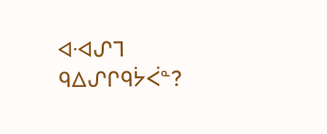ᐊᐗᔑᒣ ᑫᐃᔑᒋᑫᔮᐹᓐ?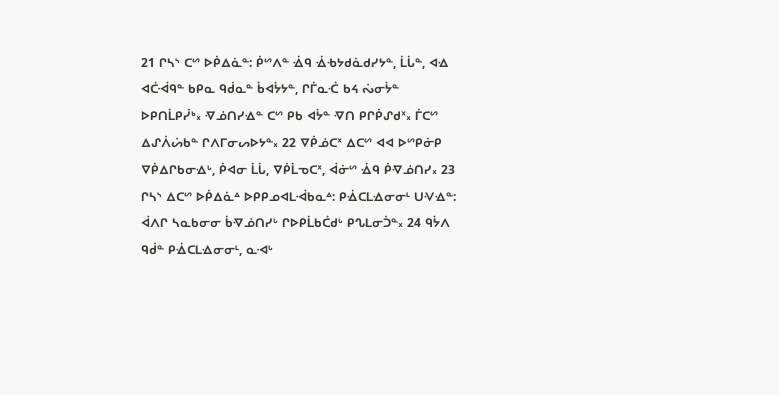21 ᒋᓴᔅ ᑕᔥ ᐅᑮᐃᓈᓐ: ᑮᔥᐱᓐ ᐐᑫ ᐐᑾᔭᑯᓈᑯᓯᔭᓐ, ᒫᒑᓐ, ᐊᐎ ᐊᑖᐙᑫᓐ ᑲᑭᓇ ᑫᑰᓇᓐ ᑳᐊᔮᔭᓐ, ᒋᒦᓇᑣ ᑲᔦ ᔔᓂᔮᓐ ᐅᑭᑎᒫᑭᓰᒃ᙮ ᐌᓅᑎᓯᐎᓐ ᑕᔥ ᑭᑲ ᐊᔮᓐ ᐌᑎ ᑭᒋᑮᔑᑯᕽ᙮ ᒦᑕᔥ ᐃᔑᐲᔖᑲᓐ ᒋᐱᒥᓂᔕᐅᔭᓐ᙮ 22 ᐁᑮᓅᑕᕽ ᐃᑕᔥ ᐊᐊ ᐅᔥᑭᓃᑭ ᐁᑮᐃᒋᑲᓂᐎᒡ, ᑮᐊᓂ ᒫᒑ, ᐁᑮᒫᓀᑕᕽ, ᐋᓃᔥ ᐐᑫ ᑮᐌᓅᑎᓯ᙮ 23 ᒋᓴᔅ ᐃᑕᔥ ᐅᑮᐃᓈᐞ ᐅᑭᑭᓄᐊᒪᐙᑲᓇᐞ: ᑭᐐᑕᒪᐎᓂᓂᒻ ᑌᐺᐎᓐ: ᐋᐱᒋ ᓴᓇᑲᓂᓂ ᑳᐌᓅᑎᓯᒡ ᒋᐅᑭᒫᑲᑖᑯᒡ ᑭᔐᒪᓂᑑᓐ᙮ 24 ᑫᔮᐱ ᑫᑰᓐ ᑭᐐᑕᒪᐎᓂᓂᒻ, ᓇᐗᒡ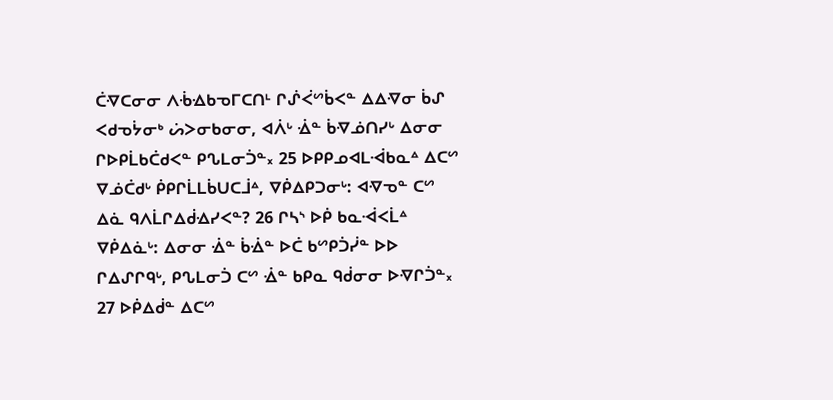ᑖᐌᑕᓂᓂ ᐱᒀᐎᑲᓀᒥᑕᑎᒻ ᒋᔒᐹᔥᑳᐸᓐ ᐃᐃᐌᓂ ᑳᔑ ᐸᑯᓀᔮᓂᒃ ᔖᐳᓂᑲᓂᓂ, ᐊᐲᒡ ᐐᓐ ᑳᐌᓅᑎᓯᒡ ᐃᓂᓂ ᒋᐅᑭᒫᑲᑖᑯᐸᓐ ᑭᔐᒪᓂᑑᓐ᙮ 25 ᐅᑭᑭᓄᐊᒪᐙᑲᓇᐞ ᐃᑕᔥ ᐁᓅᑖᑯᒡ ᑮᑭᒋᒫᒪᑳᑌᑕᒨᐞ, ᐁᑮᐃᑭᑐᓂᒡ: ᐊᐌᓀᓐ ᑕᔥ ᐃᓈ ᑫᐱᒫᒋᐃᑰᐎᓯᐸᓐ? 26 ᒋᓴᔅ ᐅᑮ ᑲᓇᐙᐸᒫᐞ ᐁᑮᐃᓈᒡ: ᐃᓂᓂ ᐐᓐ ᑳᐐᓐ ᐅᑖ ᑲᔥᑭᑑᓰᓐ ᐅᐅ ᒋᐃᔑᒋᑫᒡ, ᑭᔐᒪᓂᑑ ᑕᔥ ᐐᓐ ᑲᑭᓇ ᑫᑰᓂᓂ ᐅᐌᒋᑑᓐ᙮ 27 ᐅᑮᐃᑰᓐ ᐃᑕᔥ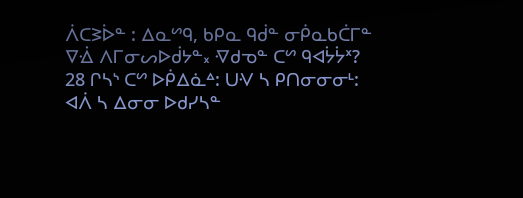ᐲᑕᕒᐆᓐ : ᐃᓇᔥᑫ, ᑲᑭᓇ ᑫᑰᓐ ᓂᑮᓇᑲᑖᒥᓐ ᐁᐐ ᐱᒥᓂᔕᐅᑰᔭᓐ᙮ ᐌᑯᓀᓐ ᑕᔥ ᑫᐊᔮᔮᕽ? 28 ᒋᓴᔅ ᑕᔥ ᐅᑮᐃᓈᐞ: ᑌᐺ ᓴ ᑭᑎᓂᓂᓂᒻ: ᐊᐲ ᓴ ᐃᓂᓂ ᐅᑯᓯᓴᓐ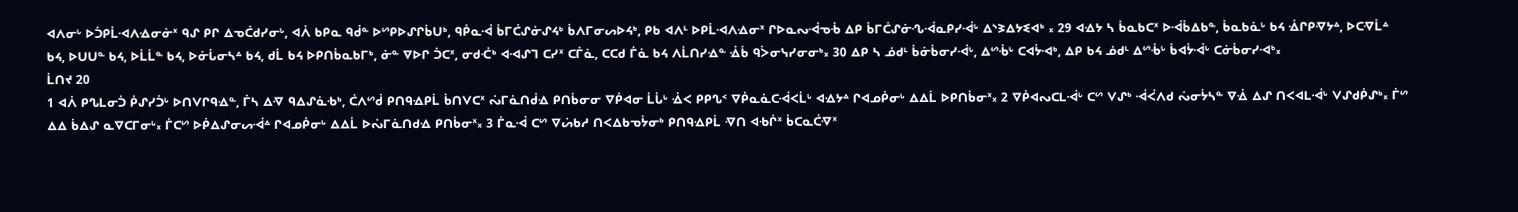ᐊᐱᓂᒡ ᐅᑑᑭᒫᐗᐱᐎᓂᓃᕽ ᑫᔑ ᑭᒋ ᐃᓀᑖᑯᓯᓂᒡ, ᐊᐲ ᑲᑭᓇ ᑫᑰᓐ ᐅᔥᑭᐅᔑᒋᑳᑌᒃ, ᑫᑮᓇᐙ ᑳᒥᑖᔑᓃᔑᔦᒃ ᑳᐱᒥᓂᔕᐅᔦᒃ, ᑭᑲ ᐊᐱᒻ ᐅᑭᒫᐗᐱᐎᓂᕽ ᒋᐅᓇᔓᐙᓀᒀ ᐃᑭ ᑳᒥᑖᔑᓃᔗᐙᓇᑭᓯᐙᒡ ᐃᔅᕒᐃᔭᓬᐊᒃ ᙮ 29 ᐊᐎᔭ ᓴ ᑳᓇᑲᑕᕽ ᐅᐙᑳᐃᑲᓐ, ᑳᓇᑲᓈᒡ ᑲᔦ ᐐᒋᑭᐌᔭᐞ, ᐅᑕᐌᒫᐞ ᑲᔦ, ᐅᑌᑌᓐ ᑲᔦ, ᐅᒫᒫᓐ ᑲᔦ, ᐅᓃᒑᓂᓴᐞ ᑲᔦ, ᑯᒫ ᑲᔦ ᐅᑭᑎᑳᓇᑲᒥᒃ, ᓃᓐ ᐁᐅᒋ ᑑᑕᕽ, ᓂᑯᑣᒃ ᐊᐗᔑᒣ ᑕᓯᕽ ᑕᒦᓈ, ᑕᑕᑯ ᒦᓈ ᑲᔦ ᐱᒫᑎᓯᐎᓐ ᐐᑳ ᑫᐴᓂᓭᓯᓂᓂᒃ᙮ 30 ᐃᑭ ᓴ ᓅᑯᒻ ᑳᓃᑳᓂᓯᐙᒡ, ᐃᔥᒀᒡ ᑕᐊᔮᐗᒃ, ᐃᑭ ᑲᔦ ᓅᑯᒻ ᐃᔥᒀᒡ ᑳᐊᔮᐙᒡ ᑕᓃᑳᓂᓯᐗᒃ᙮
ᒫᑎᔪ 20
1 ᐊᐲ ᑭᔐᒪᓂᑑ ᑮᔑᓯᑑᒡ ᐅᑎᐯᒋᑫᐎᓐ, ᒦᓴ ᐃᐌ ᑫᐃᔑᓈᑾᒃ, ᑖᐱᔥᑰ ᑭᑎᑫᐎᑭᒫ ᑳᑎᐯᑕᕽ ᔔᒥᓈᑎᑰᐎ ᑭᑎᑳᓂᓂ ᐁᑮᐊᓂ ᒫᒑᒡ ᐐᐸ ᑭᑭᔐᑉ ᐁᑮᓇᓈᑕᐙᐸᒫᒡ ᐊᐎᔭᐞ ᒋᐊᓄᑮᓂᒡ ᐃᐃᒫ ᐅᑭᑎᑳᓂᕽ᙮ 2 ᐁᑮᐊᔓᑕᒪᐙᒡ ᑕᔥ ᐯᔑᒃ ᐙᐹᐱᑯ ᔔᓂᔮᓴᓐ ᐁᐐ ᐃᔑ ᑎᐸᐊᒪᐙᒡ ᐯᔑᑯᑮᔑᒃ᙮ ᒦᔥ ᐃᐃ ᑳᐃᔑ ᓇᐁᑕᒥᓂᒡ᙮ ᒦᑕᔥ ᐅᑮᐃᔑᓂᔕᐙᐞ ᒋᐊᓄᑮᓂᒡ ᐃᐃᒫ ᐅᔔᒥᓈᑎᑯᐎ ᑭᑎᑳᓂᕽ᙮ 3 ᒦᓇᐙ ᑕᔥ ᐁᔖᑲᓱ ᑎᐸᐃᑲᓀᔮᓂᒃ ᑭᑎᑫᐎᑭᒫ ᐌᑎ ᐊᑾᒌᕽ ᑳᑕᓇᑖᐌᕽ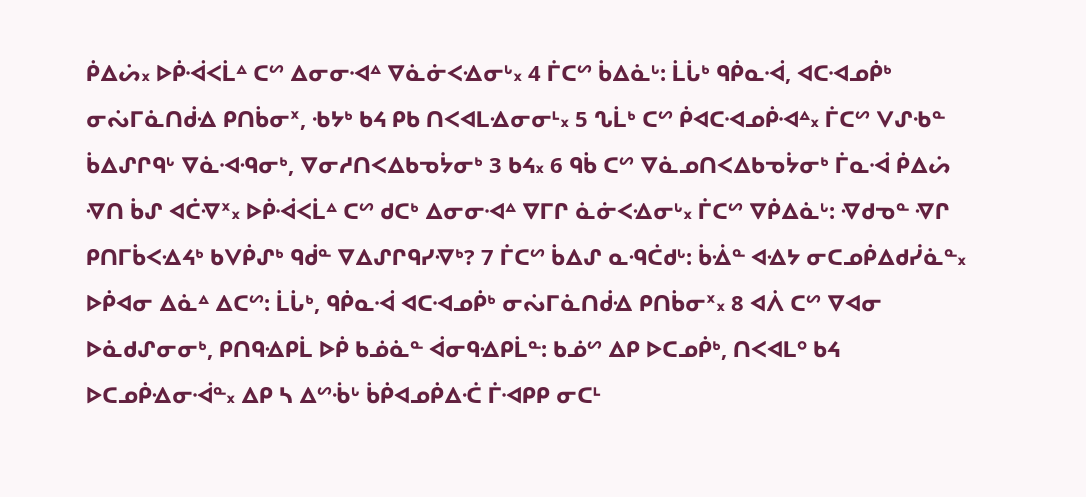ᑮᐃᔖ᙮ ᐅᑮᐙᐸᒫᐞ ᑕᔥ ᐃᓂᓂᐗᐞ ᐁᓈᓃᐸᐎᓂᒡ᙮ 4 ᒦᑕᔥ ᑳᐃᓈᒡ: ᒫᒑᒃ ᑫᑮᓇᐙ, ᐊᑕᐗᓄᑮᒃ ᓂᔔᒥᓈᑎᑰᐎ ᑭᑎᑳᓂᕽ, ᑾᔭᒃ ᑲᔦ ᑭᑲ ᑎᐸᐊᒪᐎᓂᓂᒻ᙮ 5 ᔐᒫᒃ ᑕᔥ ᑮᐊᑕᐗᓄᑮᐗᐞ᙮ ᒦᑕᔥ ᐯᔑᑾᓐ ᑳᐃᔑᒋᑫᒡ ᐁᓈᐗᑴᓂᒃ, ᐁᓂᓱᑎᐸᐃᑲᓀᔮᓂᒃ 3 ᑲᔦ᙮ 6 ᑫᑳ ᑕᔥ ᐁᓈᓄᑎᐸᐃᑲᓀᔮᓂᒃ ᒦᓇᐙ ᑮᐃᔖ ᐌᑎ ᑳᔑ ᐊᑖᐌᕽ᙮ ᐅᑮᐙᐸᒫᐞ ᑕᔥ ᑯᑕᒃ ᐃᓂᓂᐗᐞ ᐁᒥᒋ ᓈᓃᐸᐎᓂᒡ᙮ ᒦᑕᔥ ᐁᑮᐃᓈᒡ: ᐌᑯᓀᓐ ᐌᒋ ᑭᑎᒥᑳᐸᐎᔦᒃ ᑲᐯᑮᔑᒃ ᑫᑰᓐ ᐁᐃᔑᒋᑫᓯᐌᒃ? 7 ᒦᑕᔥ ᑳᐃᔑ ᓇᑴᑖᑯᒡ: ᑳᐐᓐ ᐊᐎᔭ ᓂᑕᓄᑮᐃᑯᓰᓈᓐ᙮ ᐅᑮᐊᓂ ᐃᓈᐞ ᐃᑕᔥ: ᒫᒑᒃ, ᑫᑮᓇᐙ ᐊᑕᐗᓄᑮᒃ ᓂᔔᒥᓈᑎᑰᐎ ᑭᑎᑳᓂᕽ᙮ 8 ᐊᐲ ᑕᔥ ᐁᐊᓂ ᐅᓈᑯᔑᓂᓂᒃ, ᑭᑎᑫᐎᑭᒫ ᐅᑮ ᑲᓅᓈᓐ ᐋᓂᑫᐎᑭᒫᓐ: ᑲᓅᔥ ᐃᑭ ᐅᑕᓄᑮᒃ, ᑎᐸᐊᒪᐤ ᑲᔦ ᐅᑕᓄᑮᐎᓂᐙᓐ᙮ ᐃᑭ ᓴ ᐃᔥᒀᒡ ᑳᑮᐊᓄᑮᐃᑣ ᒦᐗᑭᑭ ᓂᑕᒻ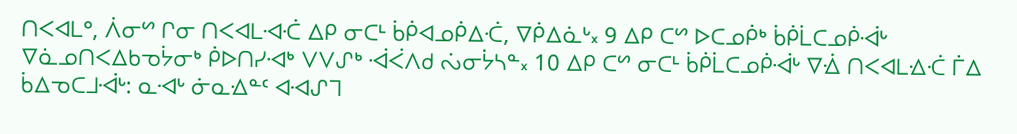ᑎᐸᐊᒪᐤ, ᐲᓂᔥ ᒋᓂ ᑎᐸᐊᒪᐗᑣ ᐃᑭ ᓂᑕᒻ ᑳᑮᐊᓄᑮᐃᑣ, ᐁᑮᐃᓈᒡ᙮ 9 ᐃᑭ ᑕᔥ ᐅᑕᓄᑮᒃ ᑳᑮᒫᑕᓄᑮᐙᒡ ᐁᓈᓄᑎᐸᐃᑲᓀᔮᓂᒃ ᑮᐅᑎᓯᐗᒃ ᐯᐯᔑᒃ ᐙᐹᐱᑯ ᔔᓂᔮᓴᓐ᙮ 10 ᐃᑭ ᑕᔥ ᓂᑕᒻ ᑳᑮᒫᑕᓄᑮᐙᒡ ᐁᐐ ᑎᐸᐊᒪᐎᑣ ᒦᐃ ᑳᐃᓀᑕᒧᐙᒡ: ᓇᐗᒡ ᓃᓇᐎᓐᑦ ᐊᐗᔑᒣ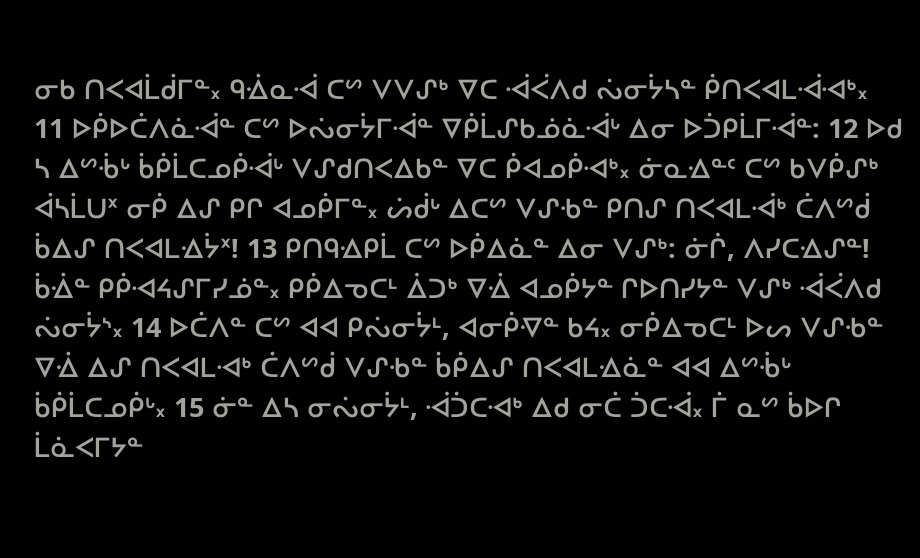ᓂᑲ ᑎᐸᐊᒫᑰᒥᓐ᙮ ᑫᐐᓇᐙ ᑕᔥ ᐯᐯᔑᒃ ᐁᑕ ᐙᐹᐱᑯ ᔔᓂᔮᓴᓐ ᑮᑎᐸᐊᒪᐙᐗᒃ᙮ 11 ᐅᑮᐅᑖᐱᓈᐙᓐ ᑕᔥ ᐅᔔᓂᔮᒥᐙᓐ ᐁᑮᒫᔑᑲᓅᓈᐙᒡ ᐃᓂ ᐅᑑᑭᒫᒥᐙᓐ: 12 ᐅᑯ ᓴ ᐃᔥᒀᒡ ᑳᑮᒫᑕᓄᑮᐙᒡ ᐯᔑᑯᑎᐸᐃᑲᓐ ᐁᑕ ᑮᐊᓄᑮᐗᒃ᙮ ᓃᓇᐎᓐᑦ ᑕᔥ ᑲᐯᑮᔑᒃ ᐋᓴᒫᑌᕽ ᓂᑮ ᐃᔑ ᑭᒋ ᐊᓄᑮᒥᓐ᙮ ᔖᑰᒡ ᐃᑕᔥ ᐯᔑᑾᓐ ᑭᑎᔑ ᑎᐸᐊᒪᐙᒃ ᑖᐱᔥᑰ ᑳᐃᔑ ᑎᐸᐊᒪᐎᔮᕽ! 13 ᑭᑎᑫᐎᑭᒫ ᑕᔥ ᐅᑮᐃᓈᓐ ᐃᓂ ᐯᔑᒃ: ᓃᒌ, ᐱᓯᑕᐎᔑᓐ! ᑳᐐᓐ ᑭᑮᐗᔦᔑᒥᓯᓅᓐ᙮ ᑭᑮᐃᓀᑕᒻ ᐄᑐᒃ ᐁᐐ ᐊᓄᑮᔭᓐ ᒋᐅᑎᓯᔭᓐ ᐯᔑᒃ ᐙᐹᐱᑯ ᔔᓂᔮᔅ᙮ 14 ᐅᑖᐱᓐ ᑕᔥ ᐊᐊ ᑭᔔᓂᔮᒻ, ᐊᓂᑮᐌᓐ ᑲᔦ᙮ ᓂᑮᐃᓀᑕᒻ ᐅᔕ ᐯᔑᑾᓐ ᐁᐐ ᐃᔑ ᑎᐸᐊᒪᐗᒃ ᑖᐱᔥᑰ ᐯᔑᑾᓐ ᑳᑮᐃᔑ ᑎᐸᐊᒪᐎᓈᓐ ᐊᐊ ᐃᔥᒀᒡ ᑳᑮᒫᑕᓄᑮᒡ᙮ 15 ᓃᓐ ᐃᓴ ᓂᔔᓂᔮᒻ, ᐙᑑᑕᐗᒃ ᐃᑯ ᓂᑖ ᑑᑕᐙ᙮ ᒦ ᓇᔥ ᑳᐅᒋ ᒫᓈᐸᒥᔭᓐ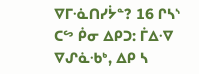ᐁᒥᓍᑎᓯᔮᓐ? 16 ᒋᓴᔅ ᑕᔥ ᑮᓂ ᐃᑭᑐ: ᒦᐃᐌ ᐁᔑᓈᑾᒃ, ᐃᑭ ᓴ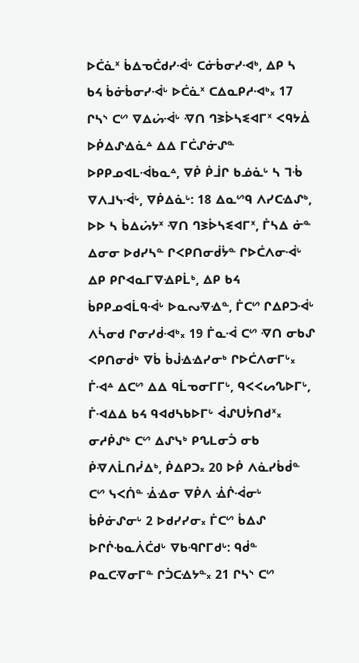ᐅᑖᓈᕽ ᑳᐃᓀᑖᑯᓯᐙᒡ ᑕᓃᑳᓂᓯᐗᒃ, ᐃᑭ ᓴ ᑲᔦ ᑳᓃᑳᓂᓯᐙᒡ ᐅᑖᓈᕽ ᑕᐃᓇᑭᓱᐗᒃ᙮ 17 ᒋᓴᔅ ᑕᔥ ᐁᐃᔖᐙᒡ ᐌᑎ ᒉᕒᐆᓴᓬᐊᒥᕽ ᐸᑫᔭᐄ ᐅᑮᐃᔑᐎᓈᐞ ᐃᐃ ᒥᑖᔑᓃᔑᓐ ᐅᑭᑭᓄᐊᒪᐙᑲᓇᐞ, ᐁᑮ ᑮᒨᒋ ᑲᓅᓈᒡ ᓴ ᒣᒀ ᐁᐱᒧᓭᐙᒡ, ᐁᑮᐃᓈᒡ: 18 ᐃᓇᔥᑫ ᐱᓯᑕᐎᔑᒃ, ᐅᐅ ᓴ ᑳᐃᔖᔭᕽ ᐌᑎ ᒉᕒᐆᓴᓬᐊᒥᕽ, ᒦᓴᐃ ᓃᓐ ᐃᓂᓂ ᐅᑯᓯᓴᓐ ᒋᐸᑭᑎᓂᑰᔮᓐ ᒋᐅᑖᐱᓂᐙᒡ ᐃᑭ ᑭᒋᐊᓇᒥᐁᐎᑭᒫᒃ, ᐃᑭ ᑲᔦ ᑳᑭᑭᓄᐊᒫᑫᐙᒡ ᐅᓇᔓᐌᐎᓐ, ᒦᑕᔥ ᒋᐃᑭᑐᐙᒡ ᐱᓵᓂᑯ ᒋᓂᓯᑰᐗᒃ᙮ 19 ᒦᓇᐙ ᑕᔥ ᐌᑎ ᓂᑲᔑ ᐸᑭᑎᓂᑰᒃ ᐁᑳ ᑳᒎᐎᐎᓯᓂᒃ ᒋᐅᑖᐱᓂᒥᒡ᙮ ᒦᐗᐞ ᐃᑕᔥ ᐃᐃ ᑫᒫᓀᓂᒥᒥᒡ, ᑫᐸᐸᔕᔐᐅᒥᒡ, ᒦᐗᐃᐃ ᑲᔦ ᑫᐊᑯᓴᑲᐅᒥᒡ ᐋᔑᑌᔮᑎᑯᕽ᙮ ᓂᓱᑮᔑᒃ ᑕᔥ ᐃᔑᓭᒃ ᑭᔐᒪᓂᑑ ᓂᑲ ᑮᐌᐱᒫᑎᓰᐃᒃ, ᑮᐃᑭᑐ᙮ 20 ᐅᑮ ᐱᓈᓯᑳᑰᓐ ᑕᔥ ᓭᐸᑏᓐ ᐐᐎᓂ ᐁᑮᐱ ᐐᒌᐙᓂᒡ ᑳᑮᓃᔑᓂᒡ 2 ᐅᑯᓯᓯᓂ᙮ ᒦᑕᔥ ᑳᐃᔑ ᐅᒋᒌᑾᓇᐲᑖᑯᒡ ᐁᑲᑴᒋᒥᑯᒡ: ᑫᑰᓐ ᑭᓇᑕᐌᓂᒥᓐ ᒋᑑᑕᐎᔭᓐ᙮ 21 ᒋᓴᔅ ᑕᔥ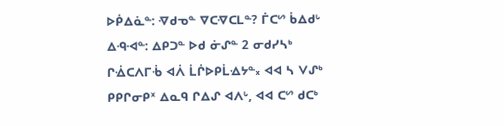ᐅᑮᐃᓈᓐ: ᐌᑯᓀᓐ ᐁᑕᐌᑕᒪᓐ? ᒦᑕᔥ ᑳᐃᑯᒡ ᐃᑴᐗᓐ: ᐃᑭᑐᓐ ᐅᑯ ᓃᔑᓐ 2 ᓂᑯᓯᓴᒃ ᒋᐐᑕᐱᒥᒀ ᐊᐲ ᒫᒌᐅᑭᒫᐎᔭᓐ᙮ ᐊᐊ ᓴ ᐯᔑᒃ ᑭᑭᒋᓂᑭᕽ ᐃᓇᑫ ᒋᐃᔑ ᐊᐱᒡ, ᐊᐊ ᑕᔥ ᑯᑕᒃ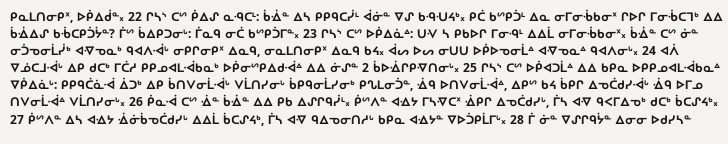ᑭᓇᒪᑎᓂᑭᕽ, ᐅᑮᐃᑰᓐ᙮ 22 ᒋᓴᔅ ᑕᔥ ᑮᐃᔑ ᓇᑴᑕᒻ: ᑳᐐᓐ ᐃᓴ ᑭᑭᑫᑕᓰᒻ ᐋᓃᓐ ᐁᔑ ᑲᑴᑗᔦᒃ᙮ ᑭᑖ ᑲᔥᑭᑑᒻ ᐃᓇ ᓂᒥᓂᒀᑲᓂᕽ ᒋᐅᒋ ᒥᓂᒀᑕᒣᒃ ᐃᐃ ᑳᐐᐃᔑ ᑲᒀᑕᑭᑑᔮᓐ? ᒦᔥ ᑳᐃᑭᑐᓂᒡ: ᒦᓇᑫ ᓂᑖ ᑲᔥᑭᑑᒥᓐ᙮ 23 ᒋᓴᔅ ᑕᔥ ᐅᑮᐃᓈᐞ: ᑌᐺ ᓴ ᑭᑲᐅᒋ ᒥᓂᑴᒻ ᐃᐃᒫ ᓂᒥᓂᒀᑲᓂᕽ᙮ ᑳᐐᓐ ᑕᔥ ᓃᓐ ᓂᑑᓀᓂᒫᓰᒃ ᐊᐌᓀᓇᒃ ᑫᐊᐱᐙᒡ ᓂᑭᒋᓂᑭᕽ ᐃᓇᑫ, ᓂᓇᒪᑎᓂᑭᕽ ᐃᓇᑫ ᑲᔦ᙮ ᐋᔕ ᐅᔕ ᓂᑌᑌ ᐅᑮᐅᓀᓂᒫᐞ ᐊᐌᓀᓇᐞ ᑫᐊᐱᓂᒡ᙮ 24 ᐊᐲ ᐁᓅᑕᒧᐙᒡ ᐃᑭ ᑯᑕᒃ ᒥᑖᓱ ᑭᑭᓄᐊᒪᐙᑲᓇᒃ ᐅᑮᓂᔥᑭᐃᑯᐙᐞ ᐃᐃ ᓃᔑᓐ 2 ᑳᐅᐐᒋᑭᐌᑎᓂᒡ᙮ 25 ᒋᓴᔅ ᑕᔥ ᐅᑮᐊᑐᒫᐞ ᐃᐃ ᑲᑭᓇ ᐅᑭᑭᓄᐊᒪᐙᑲᓇᐞ ᐁᑮᐃᓈᒡ: ᑭᑭᑫᑖᓈᐙ ᐄᑐᒃ ᐃᑭ ᑳᑎᐯᓂᒫᐙᒡ ᐯᒫᑎᓯᓂᒡ ᑳᑭᑫᓂᒫᓯᓂᒃ ᑭᔐᒪᓂᑑᓐ, ᐐᑫ ᐅᑎᐯᓂᒫᐙᐞ, ᐃᑭᔥ ᑲᔦ ᑳᑭᒋ ᐃᓀᑖᑯᓯᐙᒡ ᐐᑫ ᐅᒥᓄ ᑎᐯᓂᒫᐙᐞ ᐯᒫᑎᓯᓂᒡ᙮ 26 ᑮᓇᐙ ᑕᔥ ᐐᓐ ᑳᐐᓐ ᐃᐃ ᑭᑲ ᐃᔑᒋᑫᓰᒻ᙮ ᑮᔥᐱᓐ ᐊᐎᔭ ᒥᓴᐌᑕᕽ ᐐᑭᒋ ᐃᓀᑖᑯᓯᒡ, ᒦᓴ ᐊᐌ ᑫᐸᒥᐃᓀᒃ ᑯᑕᒃ ᑳᑕᔑᔦᒃ᙮ 27 ᑮᔥᐱᓐ ᐃᓴ ᐊᐎᔭ ᐐᓃᑳᓀᑖᑯᓯᒡ ᐃᐃᒫ ᑳᑕᔑᔦᒃ, ᒦᓴ ᐊᐌ ᑫᐃᓀᓂᑎᓱᒡ ᑲᑭᓇ ᐊᐎᔭᓐ ᐁᐅᑑᑭᒫᒥᒡ᙮ 28 ᒦ ᓃᓐ ᐁᔑᒋᑫᔮᓐ ᐃᓂᓂ ᐅᑯᓯᓴᓐ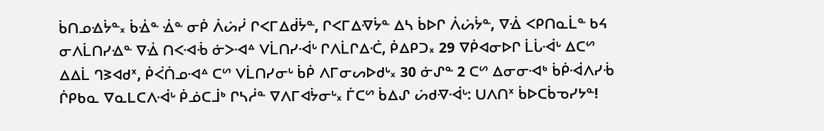ᑳᑎᓄᐎᔮᓐ᙮ ᑳᐐᓐ ᐐᓐ ᓂᑮ ᐲᔖᓰ ᒋᐸᒥᐃᑰᔮᓐ, ᒋᐸᒥᐃᐌᔮᓐ ᐃᓴ ᑳᐅᒋ ᐲᔖᔮᓐ, ᐁᐐ ᐸᑭᑎᓇᒫᓐ ᑲᔦ ᓂᐱᒫᑎᓯᐎᓐ ᐁᐐ ᑎᐸᐗᒀ ᓃᐳᐗᐞ ᐯᒫᑎᓯᐙᒡ ᒋᐱᒫᒋᐃᑣ, ᑮᐃᑭᑐ᙮ 29 ᐁᑮᐊᓂᐅᒋ ᒫᒑᐙᒡ ᐃᑕᔥ ᐃᐃᒫ ᒉᕒᐊᑯᕽ, ᑮᐹᑏᓄᐗᐞ ᑕᔥ ᐯᒫᑎᓯᓂᒡ ᑳᑮ ᐱᒥᓂᔕᐅᑯᒡ᙮ 30 ᓃᔑᓐ 2 ᑕᔥ ᐃᓂᓂᐗᒃ ᑳᑮᐙᐱᓯᒀ ᒌᑭᑲᓇ ᐁᓇᒪᑕᐱᐙᒡ ᑮᓅᑕᒨᒃ ᒋᓴᓲᓐ ᐁᐱᒥᐊᔮᓂᒡ᙮ ᒦᑕᔥ ᑳᐃᔑ ᔖᑯᐌᐙᒡ: ᑌᐱᑎᕽ ᑳᐅᑕᑳᓀᓯᔭᓐ!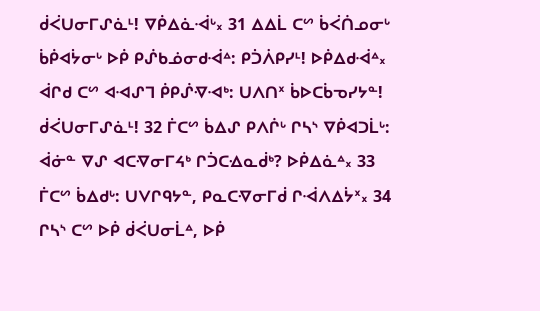ᑰᐹᑌᓂᒥᔑᓈᒻ! ᐁᑮᐃᓈᐙᒡ᙮ 31 ᐃᐃᒫ ᑕᔥ ᑳᐹᑏᓄᓂᒡ ᑳᑮᐊᔮᓂᒡ ᐅᑮ ᑭᔒᑲᓅᓂᑯᐙᐞ: ᑭᑑᐲᑭᓯᒻ! ᐅᑮᐃᑯᐙᐞ᙮ ᐋᒋᑯ ᑕᔥ ᐊᐗᔑᒣ ᑮᑭᔒᐌᐗᒃ: ᑌᐱᑎᕽ ᑳᐅᑕᑳᓀᓯᔭᓐ! ᑰᐹᑌᓂᒥᔑᓈᒻ! 32 ᒦᑕᔥ ᑳᐃᔑ ᑭᐱᒌᒡ ᒋᓴᔅ ᐁᑮᐊᑐᒫᒡ: ᐋᓃᓐ ᐁᔑ ᐊᑕᐌᓂᒥᔦᒃ ᒋᑑᑕᐎᓇᑰᒃ? ᐅᑮᐃᓈᐞ᙮ 33 ᒦᑕᔥ ᑳᐃᑯᒡ: ᑌᐯᒋᑫᔭᓐ, ᑭᓇᑕᐌᓂᒥᑰ ᒋᐙᐱᐃᔮᕽ᙮ 34 ᒋᓴᔅ ᑕᔥ ᐅᑮ ᑰᐹᑌᓂᒫᐞ, ᐅᑮ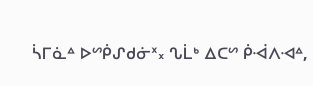ᓵᒥᓈᐞ ᐅᔥᑮᔑᑯᓃᕽ᙮ ᔐᒫᒃ ᐃᑕᔥ ᑮᐙᐱᐗᐞ,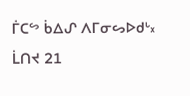ᒦᑕᔥ ᑳᐃᔑ ᐱᒥᓂᔕᐅᑯᒡ᙮
ᒫᑎᔪ 21